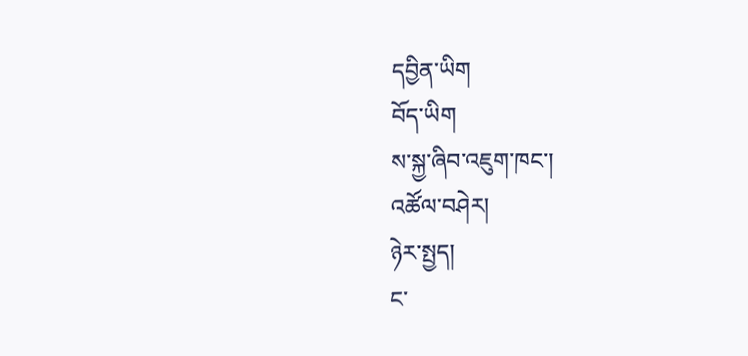དབྱིན་ཡིག
བོད་ཡིག
ས་སྐྱ་ཞིབ་འཇུག་ཁང་།
འཚོལ་བཤེར།
ཉེར་སྤྱད།
ང་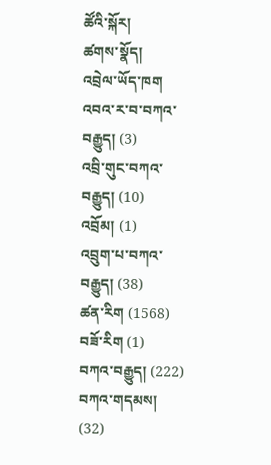ཚོའི་སྐོར།
ཚགས་སྣོད།
འབྲེལ་ཡོད་ཁག
འབའ་ར་བ་བཀའ་བརྒྱུད། (3)
འབྲི་གུང་བཀའ་བརྒྱུད། (10)
འབྲོམ། (1)
འབྲུག་པ་བཀའ་བརྒྱུད། (38)
ཚན་རིག (1568)
བཟོ་རིག (1)
བཀའ་བརྒྱུད། (222)
བཀའ་གདམས། (32)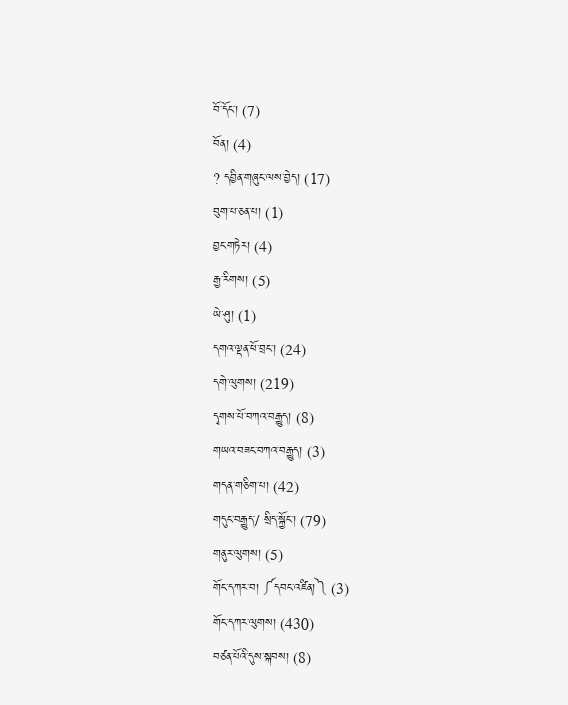བོ་དོང་། (7)
བོན། (4)
? དབྱིན་གཞུང་ལས་བྱེད། (17)
བུག་པ་ཅན་པ། (1)
བྱང་གཏེར། (4)
རྒྱ་རིགས། (5)
ཡེ་ཤུ། (1)
དགའ་ལྡན་ཕོ་བྲང་། (24)
དགེ་ལུགས། (219)
དྭགས་པོ་བཀའ་བརྒྱུད། (8)
གཡའ་བཟང་བཀའ་བརྒྱུད། (3)
གདན་གཅིག་པ། (42)
གདུང་བརྒྱུད་/ སྲིད་སྐྱོང་། (79)
གནུར་ལུགས། (5)
གོང་དཀར་བ། ༼དབང་འཛིན།༽ (3)
གོང་དཀར་ལུགས། (430)
བཙན་པོའི་དུས་སྐབས། (8)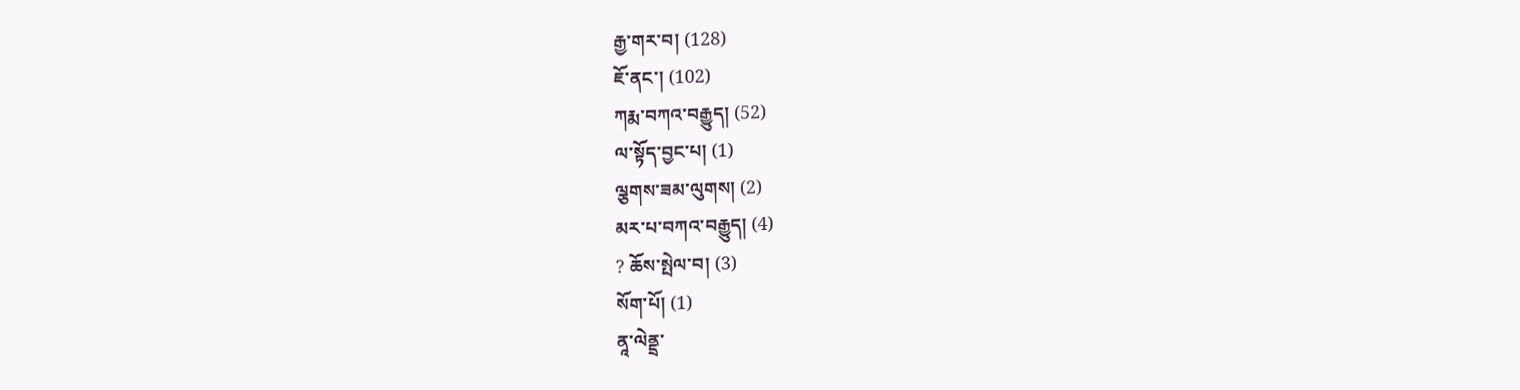རྒྱ་གར་བ། (128)
ཇོ་ནང་། (102)
ཀརྨ་བཀའ་བརྒྱུད། (52)
ལ་སྟོད་བྱང་པ། (1)
ལྕགས་ཟམ་ལུགས། (2)
མར་པ་བཀའ་བརྒྱུད། (4)
? ཆོས་སྤེལ་བ། (3)
སོག་པོ། (1)
ནཱ་ལེནྡྲ་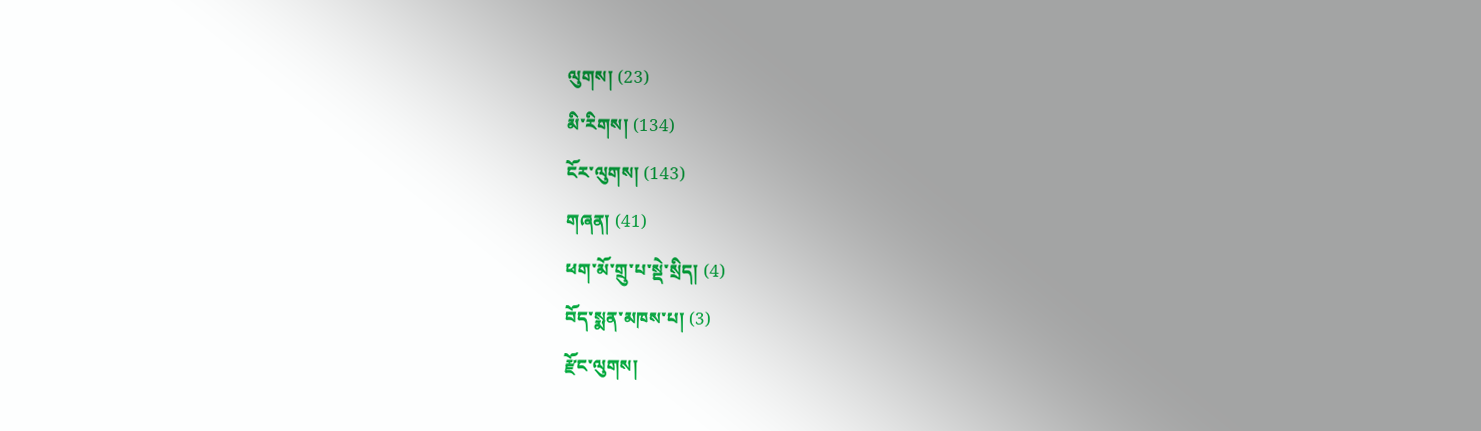ལུགས། (23)
མི་རིགས། (134)
ངོར་ལུགས། (143)
གཞན། (41)
ཕག་མོ་གྲུ་པ་སྡེ་སྲིད། (4)
བོད་སྨན་མཁས་པ། (3)
རྫོང་ལུགས།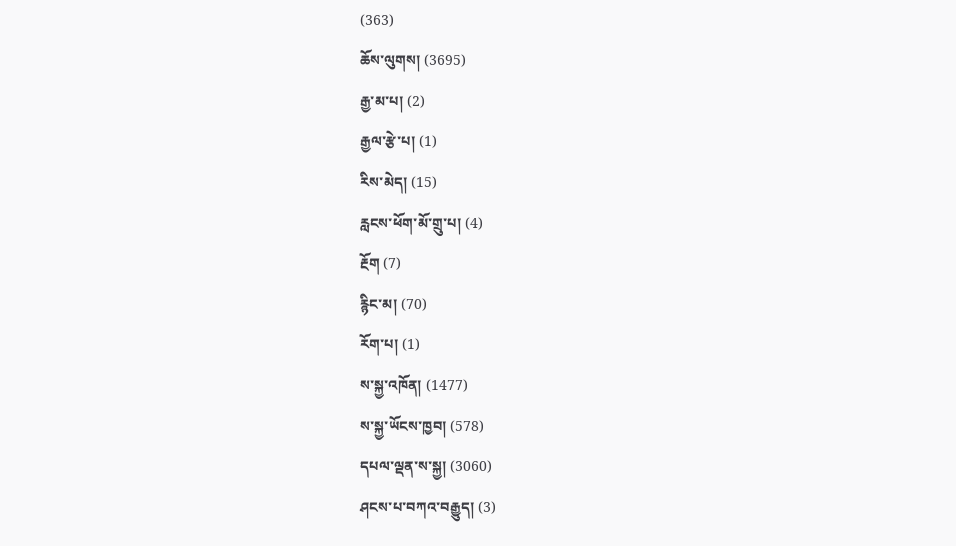(363)
ཆོས་ལུགས། (3695)
རྒྱ་མ་པ། (2)
རྒྱལ་རྩེ་པ། (1)
རིས་མེད། (15)
རླངས་ཕོག་མོ་གྲུ་པ། (4)
རྔོག (7)
རྙིང་མ། (70)
རོག་པ། (1)
ས་སྐྱ་འཁོན། (1477)
ས་སྐྱ་ཡོངས་ཁྱབ། (578)
དཔལ་ལྡན་ས་སྐྱ། (3060)
ཤངས་པ་བཀའ་བརྒྱུད། (3)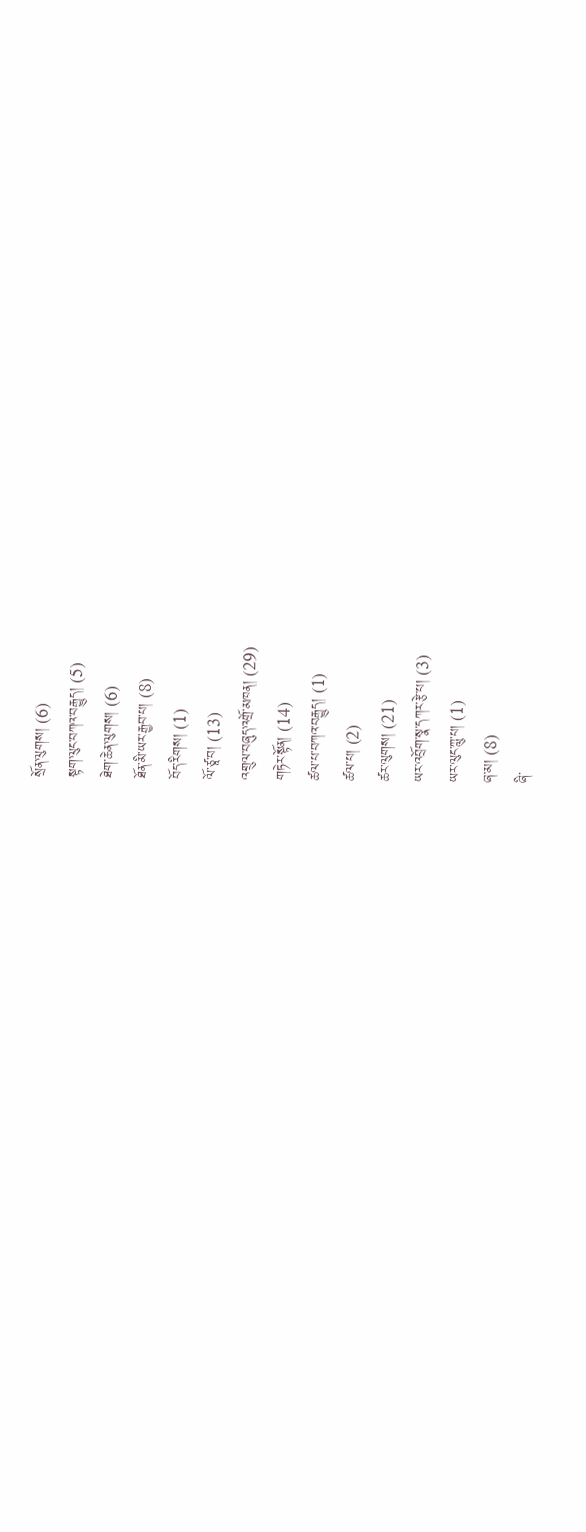སྲོན་ལུགས། (6)
སྟག་ལུང་བཀའ་བརྒྱུད། (5)
ཐེག་ཆེན་ལུགས། (6)
ཐོན་མི་ཡར་རྒྱབ་པ། (8)
བོད་རིགས། (1)
ལོ་ཙཱ་བ། (13)
འགྲུལ་བཞུད་འགྲོ་མཁན། (29)
གཏེར་སྟོན། (14)
ཚལ་པ་བཀའ་བརྒྱུད། (1)
ཚལ་པ། (2)
ཚར་ལུགས། (21)
ཡར་འབྲོག་སྣ་དཀར་རྩེ་པ། (3)
ཡར་ལུང་ཀླུ་པ། (1)
ཞ་མ། (8)
ཞི་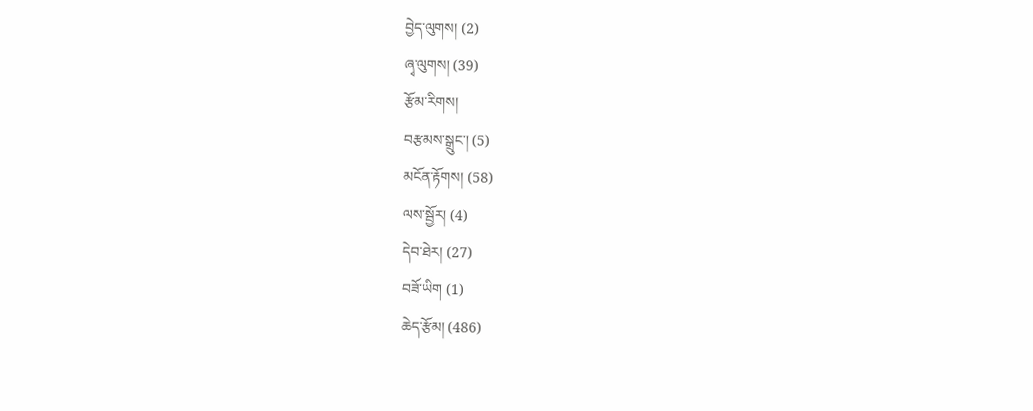བྱེད་ལུགས། (2)
ཞྭ་ལུགས། (39)
རྩོམ་རིགས།
བརྩམས་སྒྲུང་། (5)
མངོན་རྟོགས། (58)
ལས་སྦྱོར། (4)
དེབ་ཐེར། (27)
བཟོ་ཡིག (1)
ཆེད་རྩོམ། (486)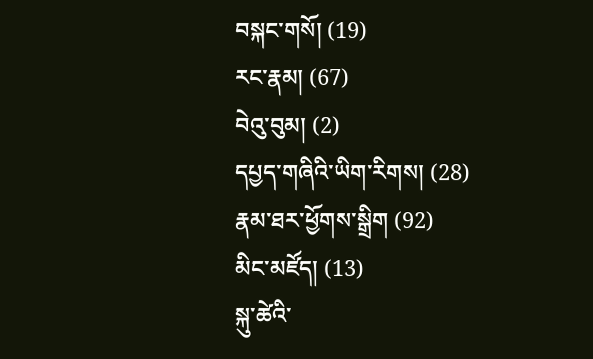བསྐང་གསོ། (19)
རང་རྣམ། (67)
བེའུ་བུམ། (2)
དཔྱད་གཞིའི་ཡིག་རིགས། (28)
རྣམ་ཐར་ཕྱོགས་སྒྲིག (92)
མིང་མཛོད། (13)
སྐུ་ཚེའི་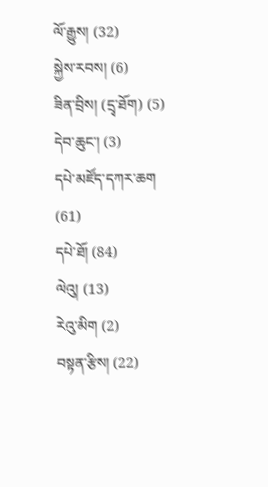ལོ་རྒྱུས། (32)
སྐྱེས་རབས། (6)
ཟིན་བྲིས། (དྲྭ་ཐོག) (5)
དེབ་ཆུང་། (3)
དཔེ་མཛོད་དཀར་ཆག (61)
དཔེ་ཐོ། (84)
ལེའུ། (13)
རེའུ་མིག (2)
བསྟན་རྩིས། (22)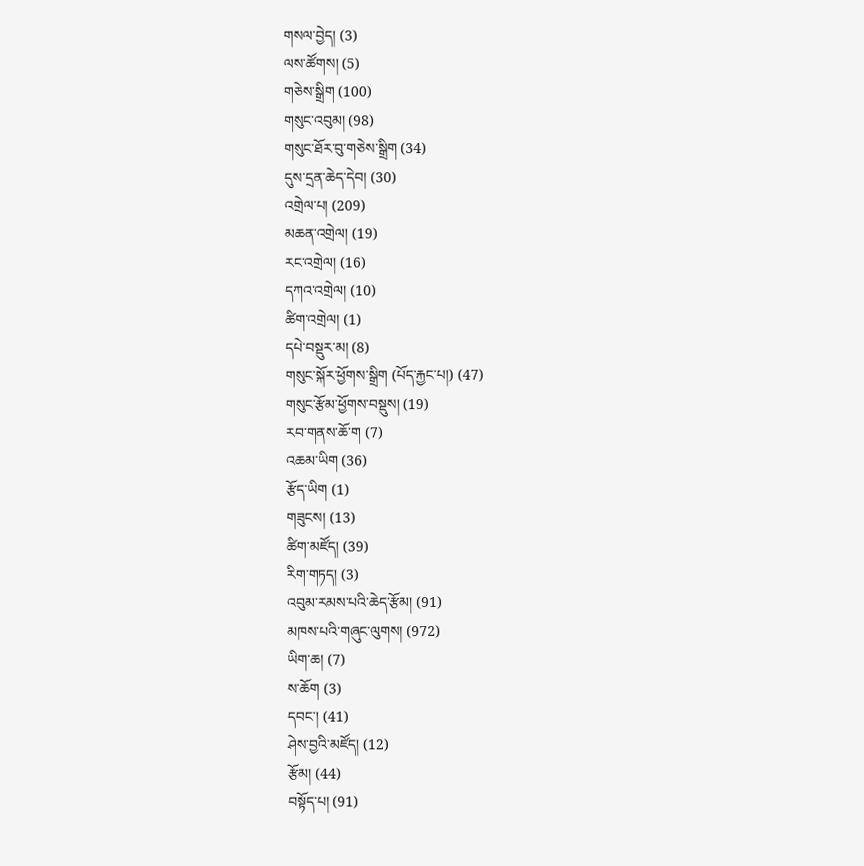གསལ་བྱེད། (3)
ལས་ཚོགས། (5)
གཅེས་སྒྲིག (100)
གསུང་འབུམ། (98)
གསུང་ཐོར་བུ་གཅེས་སྒྲིག (34)
དུས་དྲན་ཆེད་དེབ། (30)
འགྲེལ་པ། (209)
མཆན་འགྲེལ། (19)
རང་འགྲེལ། (16)
དཀའ་འགྲེལ། (10)
ཚིག་འགྲེལ། (1)
དཔེ་བསྡུར་མ། (8)
གསུང་སྐོར་ཕྱོགས་སྒྲིག (པོད་རྐྱང་པ།) (47)
གསུང་རྩོམ་ཕྱོགས་བསྡུས། (19)
རབ་གནས་ཆོ་ག (7)
འཆམ་ཡིག (36)
རྩོད་ཡིག (1)
གཟུངས། (13)
ཚིག་མཛོད། (39)
རིག་གཏད། (3)
འབུམ་རམས་པའི་ཆེད་རྩོམ། (91)
མཁས་པའི་གཞུང་ལུགས། (972)
ཡིག་ཆ། (7)
ས་ཆོག (3)
དབང་། (41)
ཤེས་བྱའི་མཛོད། (12)
རྩོམ། (44)
བསྟོད་པ། (91)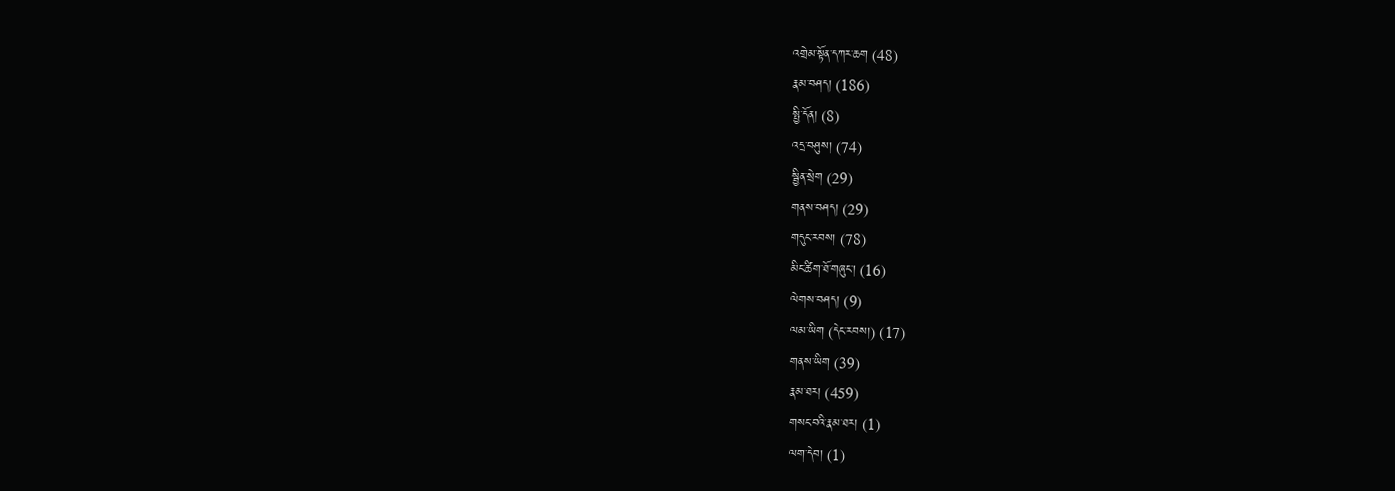འགྲེམ་སྟོན་དཀར་ཆག (48)
རྣམ་བཤད། (186)
སྤྱི་དོན། (8)
འདྲ་བཤུས། (74)
སྦྱིན་སྲེག (29)
གནས་བཤད། (29)
གདུང་རབས། (78)
མིང་ཚིག་ཐོ་གཞུང་། (16)
ལེགས་བཤད། (9)
ལམ་ཡིག (དེང་རབས།) (17)
གནས་ཡིག (39)
རྣམ་ཐར། (459)
གསང་བའི་རྣམ་ཐར། (1)
ལག་དེབ། (1)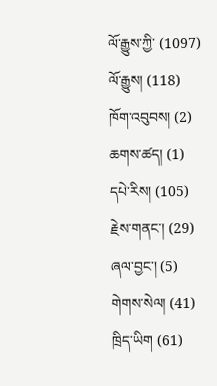ལོ་རྒྱུས་ཀྱི་ (1097)
ལོ་རྒྱུས། (118)
ཁོག་འབུབས། (2)
ཆགས་ཚད། (1)
དཔེ་རིས། (105)
རྗེས་གནང་། (29)
ཞལ་བྱང་། (5)
གེགས་སེལ། (41)
ཁྲིད་ཡིག (61)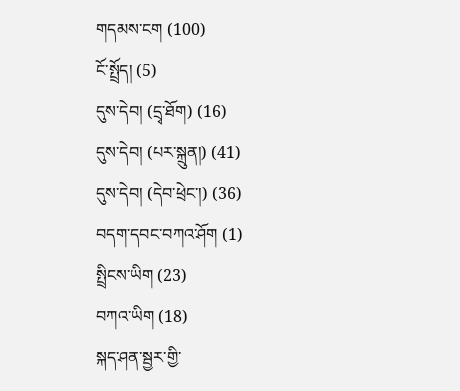གདམས་ངག (100)
ངོ་སྤྲོད། (5)
དུས་དེབ། (དྲྭ་ཐོག) (16)
དུས་དེབ། (པར་སྐྲུན།) (41)
དུས་དེབ། (དེབ་ཕྲེང་།) (36)
བདག་དབང་བཀའ་ཤོག (1)
སྤྲིངས་ཡིག (23)
བཀའ་ཡིག (18)
སྐད་ཤན་སྦྱར་གྱི་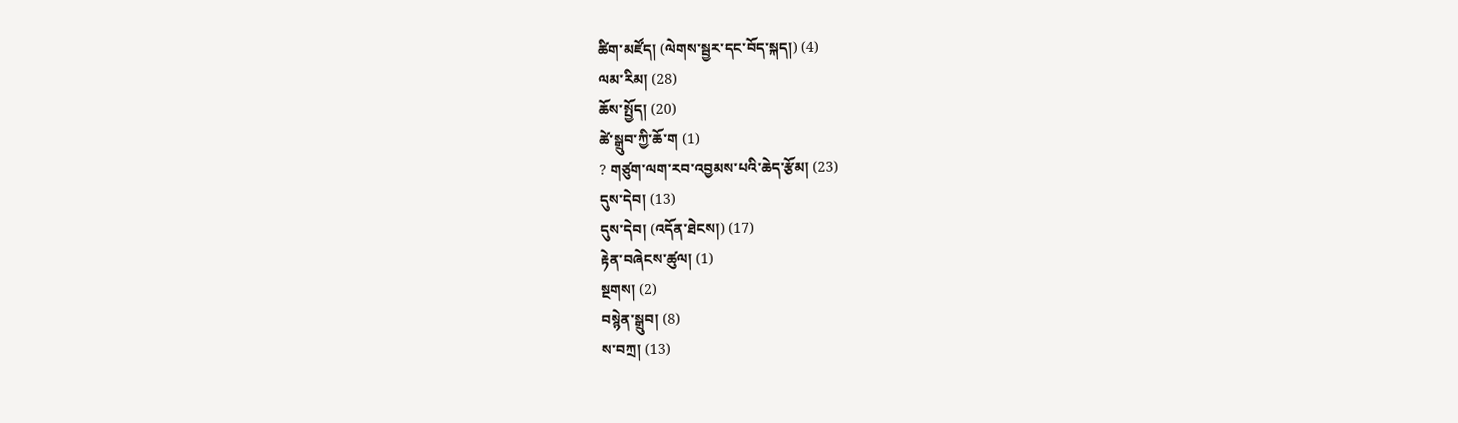ཚིག་མཛོད། (ལེགས་སྦྱར་དང་བོད་སྐད།) (4)
ལམ་རིམ། (28)
ཆོས་སྤྱོད། (20)
ཚེ་སྒྲུབ་ཀྱི་ཆོ་ག (1)
? གཙུག་ལག་རབ་འབྱམས་པའི་ཆེད་རྩོམ། (23)
དུས་དེབ། (13)
དུས་དེབ། (འདོན་ཐེངས།) (17)
རྟེན་བཞེངས་ཚུལ། (1)
སྔགས། (2)
བསྙེན་སྒྲུབ། (8)
ས་བཀྲ། (13)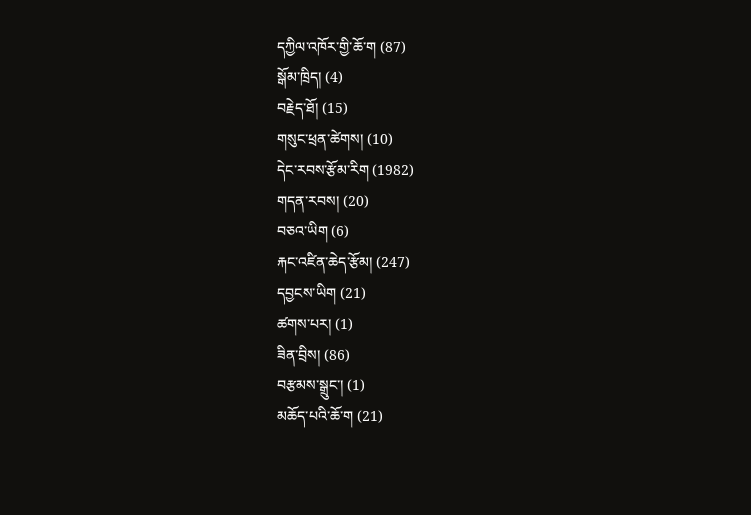དཀྱིལ་འཁོར་གྱི་ཆོ་ག (87)
སྒོམ་ཁྲིད། (4)
བརྗེད་ཐོ། (15)
གསུང་ཕྲན་ཚེགས། (10)
དེང་རབས་རྩོམ་རིག (1982)
གདན་རབས། (20)
བཅའ་ཡིག (6)
རྐང་འཛིན་ཆེད་རྩོམ། (247)
དབྱངས་ཡིག (21)
ཚགས་པར། (1)
ཟིན་བྲིས། (86)
བརྩམས་སྒྲུང་། (1)
མཆོད་པའི་ཆོ་ག (21)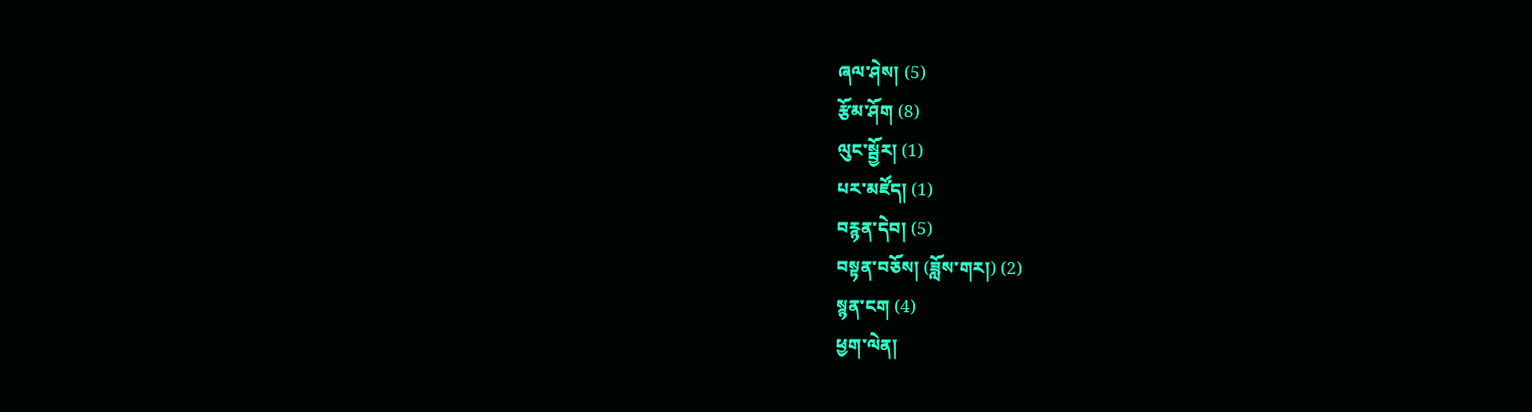ཞལ་ཤེས། (5)
རྩོམ་ཤོག (8)
ལུང་སྦྱོར། (1)
པར་མཛོད། (1)
བརྙན་དེབ། (5)
བསྟན་བཅོས། (ཟློས་གར།) (2)
སྙན་ངག (4)
ཕྱག་ལེན།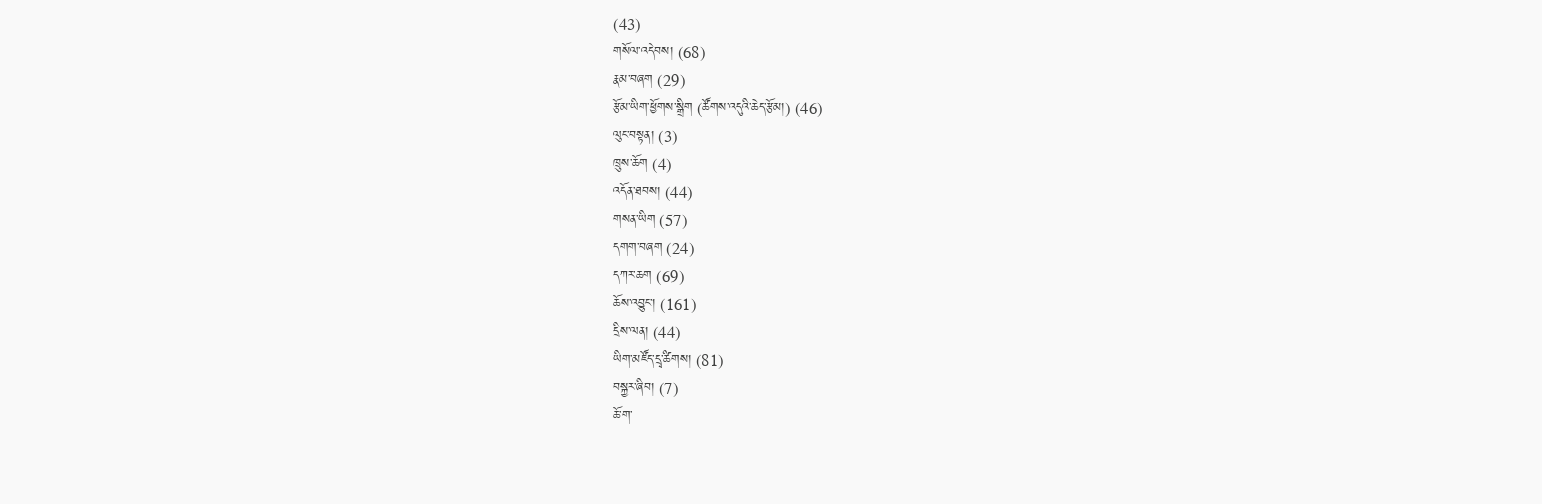(43)
གསོལ་འདེབས། (68)
རྣམ་བཞག (29)
རྩོམ་ཡིག་ཕྱོགས་སྒྲིག (ཚོགས་འདུའི་ཆེད་རྩོམ།) (46)
ལུང་བསྟན། (3)
ཁྲུས་ཆོག (4)
འདོན་ཐབས། (44)
གསན་ཡིག (57)
དགག་བཞག (24)
དཀར་ཆག (69)
ཆོས་འབྱུང་། (161)
དྲིས་ལན། (44)
ཡིག་མཛོད་དྲྭ་ཚིགས། (81)
བསྐྱར་ཞིབ། (7)
ཆོ་ག་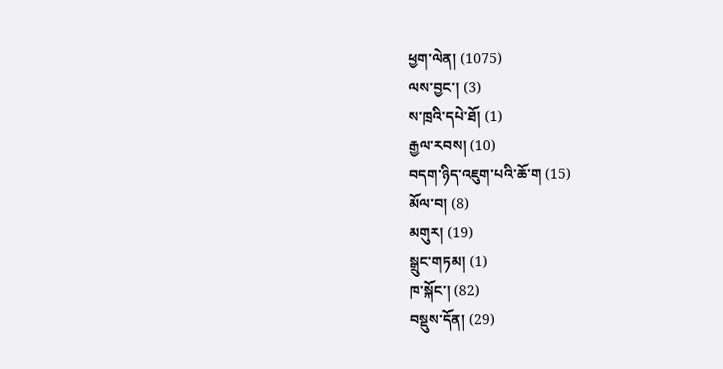ཕྱག་ལེན། (1075)
ལས་བྱང་། (3)
ས་ཁྲའི་དཔེ་ཐོ། (1)
རྒྱལ་རབས། (10)
བདག་ཉིད་འཇུག་པའི་ཆོ་ག (15)
མོལ་བ། (8)
མགུར། (19)
སྒྲུང་གཏམ། (1)
ཁ་སྐོང་། (82)
བསྡུས་དོན། (29)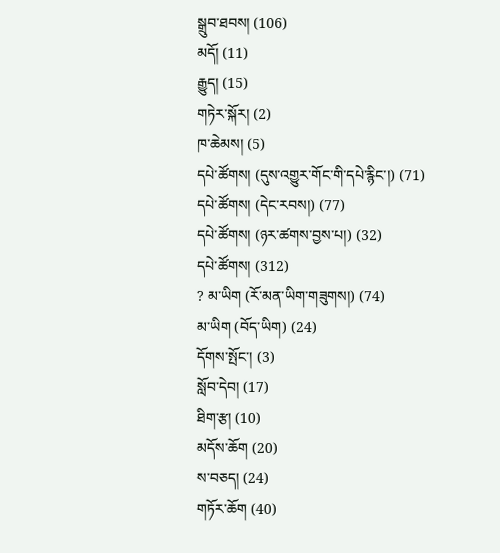སྒྲུབ་ཐབས། (106)
མདོ། (11)
རྒྱུད། (15)
གཏེར་སྐོར། (2)
ཁ་ཆེམས། (5)
དཔེ་ཚོགས། (དུས་འགྱུར་གོང་གི་དཔེ་རྙིང་།) (71)
དཔེ་ཚོགས། (དེང་རབས།) (77)
དཔེ་ཚོགས། (ཉར་ཚགས་བྱས་པ།) (32)
དཔེ་ཚོགས། (312)
? མ་ཡིག (རོ་མན་ཡིག་གཟུགས།) (74)
མ་ཡིག (བོད་ཡིག) (24)
དོགས་སྤོང་། (3)
སློབ་དེབ། (17)
ཐིག་རྩ། (10)
མདོས་ཆོག (20)
ས་བཅད། (24)
གཏོར་ཆོག (40)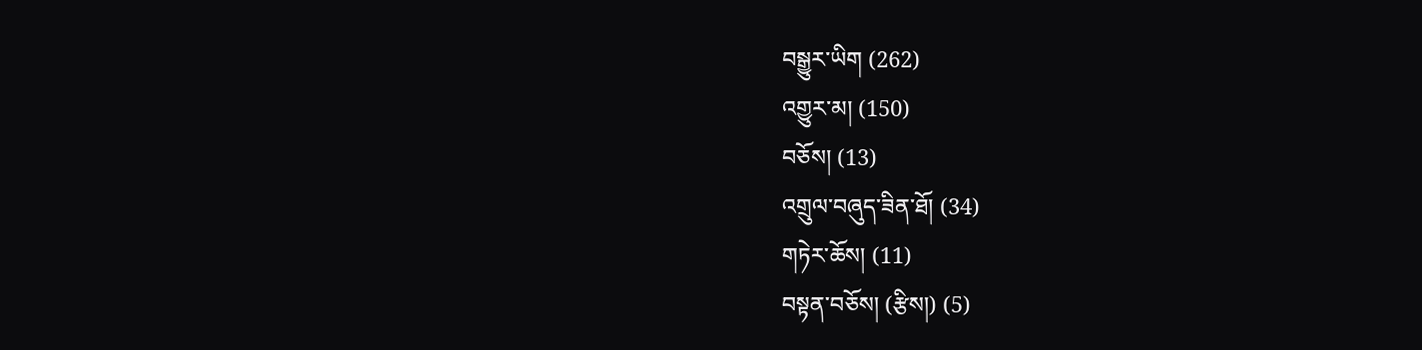བསྒྱུར་ཡིག (262)
འགྱུར་མ། (150)
བཅོས། (13)
འགྲུལ་བཞུད་ཟིན་ཐོ། (34)
གཏེར་ཆོས། (11)
བསྟན་བཅོས། (རྩིས།) (5)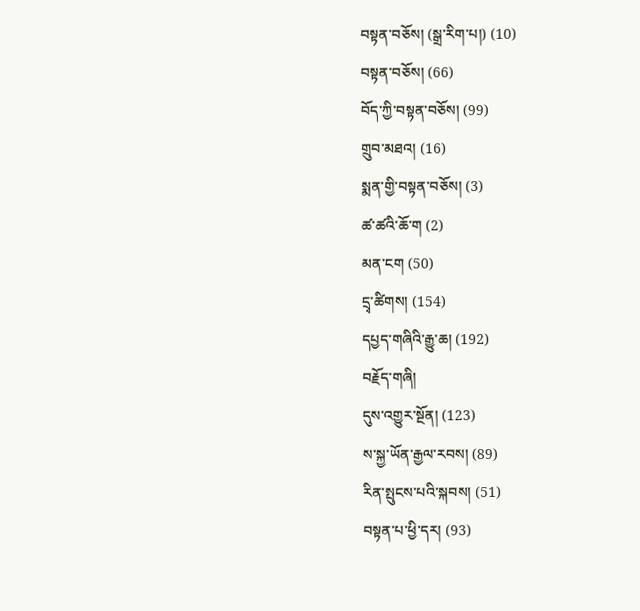བསྟན་བཅོས། (སྒྲ་རིག་པ།) (10)
བསྟན་བཅོས། (66)
བོད་ཀྱི་བསྟན་བཅོས། (99)
གྲུབ་མཐའ། (16)
སྨན་གྱི་བསྟན་བཅོས། (3)
ཚ་ཚའི་ཆོ་ག (2)
མན་ངག (50)
དྲྭ་ཚིགས། (154)
དཔྱད་གཞིའི་རྒྱུ་ཆ། (192)
བརྗོད་གཞི།
དུས་འགྱུར་སྔོན། (123)
ས་སྐྱ་ཡོན་རྒྱལ་རབས། (89)
རིན་སྤུངས་པའི་སྐབས། (51)
བསྟན་པ་ཕྱི་དར། (93)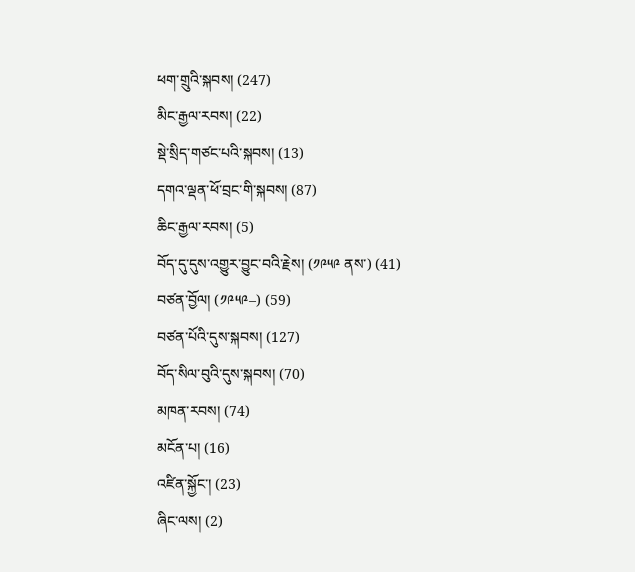ཕག་གྲུའི་སྐབས། (247)
མིང་རྒྱལ་རབས། (22)
སྡེ་སྲིད་གཙང་པའི་སྐབས། (13)
དགའ་ལྡན་ཕོ་བྲང་གི་སྐབས། (87)
ཆིང་རྒྱལ་རབས། (5)
བོད་དུ་དུས་འགྱུར་བྱུང་བའི་རྗེས། (༡༩༥༩ ནས་) (41)
བཙན་བྱོལ། (༡༩༥༩–) (59)
བཙན་པོའི་དུས་སྐབས། (127)
བོད་སིལ་བུའི་དུས་སྐབས། (70)
མཁན་རབས། (74)
མངོན་པ། (16)
འཛིན་སྐྱོང་། (23)
ཞིང་ལས། (2)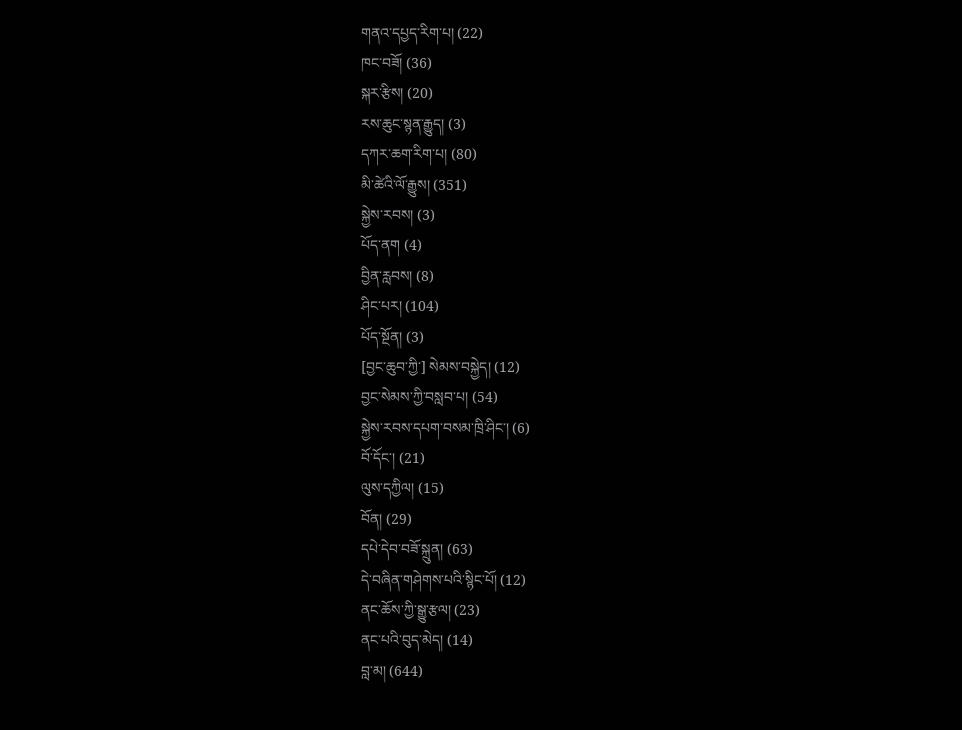གནའ་དཔྱད་རིག་པ། (22)
ཁང་བཟོ། (36)
སྐར་རྩིས། (20)
རས་ཆུང་སྙན་རྒྱུད། (3)
དཀར་ཆག་རིག་པ། (80)
མི་ཚེའི་ལོ་རྒྱུས། (351)
སྐྱེས་རབས། (3)
པོད་ནག (4)
བྱིན་རླབས། (8)
ཤིང་པར། (104)
པོད་སྔོན། (3)
[བྱང་ཆུབ་ཀྱི་] སེམས་བསྐྱེད། (12)
བྱང་སེམས་ཀྱི་བསླབ་པ། (54)
སྐྱེས་རབས་དཔག་བསམ་ཁྲི་ཤིང་། (6)
བོ་དོང་། (21)
ལུས་དཀྱིལ། (15)
བོན། (29)
དཔེ་དེབ་བཟོ་སྐྲུན། (63)
དེ་བཞིན་གཤེགས་པའི་སྙིང་པོ། (12)
ནང་ཆོས་ཀྱི་སྒྱུ་རྩལ། (23)
ནང་པའི་བུད་མེད། (14)
བླ་མ། (644)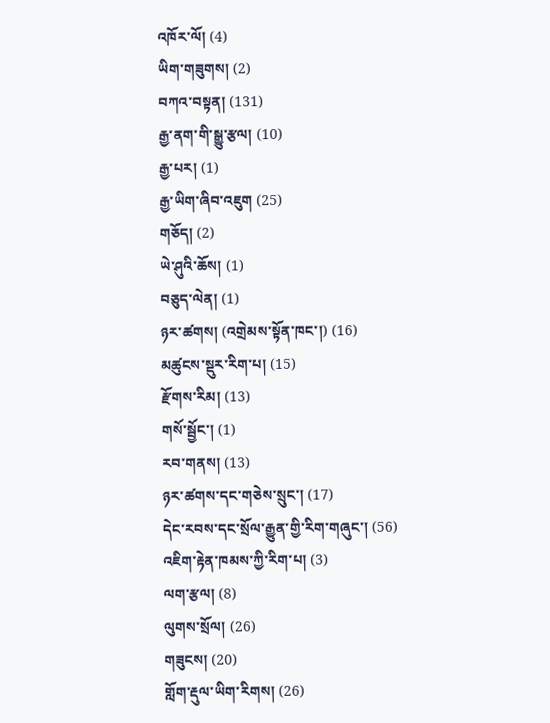འཁོར་ལོ། (4)
ཡིག་གཟུགས། (2)
བཀའ་བསྟན། (131)
རྒྱ་ནག་གི་སྒྱུ་རྩལ། (10)
རྒྱ་པར། (1)
རྒྱ་ཡིག་ཞིབ་འཇུག (25)
གཅོད། (2)
ཡེ་ཤུའི་ཆོས། (1)
བཅུད་ལེན། (1)
ཉར་ཚགས། (འགྲེམས་སྟོན་ཁང་།) (16)
མཚུངས་སྡུར་རིག་པ། (15)
རྫོགས་རིམ། (13)
གསོ་སྦྱོང་། (1)
རབ་གནས། (13)
ཉར་ཚགས་དང་གཅེས་སྲུང་། (17)
དེང་རབས་དང་སྲོལ་རྒྱུན་གྱི་རིག་གཞུང་། (56)
འཇིག་རྟེན་ཁམས་ཀྱི་རིག་པ། (3)
ལག་རྩལ། (8)
ལུགས་སྲོལ། (26)
གཟུངས། (20)
གློག་རྡུལ་ཡིག་རིགས། (26)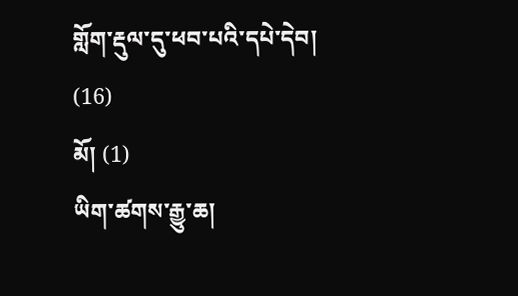གློག་རྡུལ་དུ་ཕབ་པའི་དཔེ་དེབ། (16)
མོ། (1)
ཡིག་ཚགས་རྒྱུ་ཆ།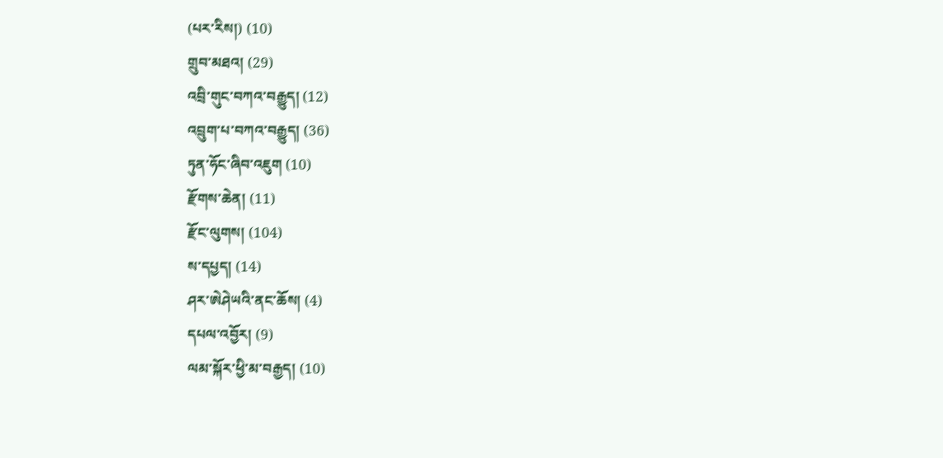(པར་རིས།) (10)
གྲུབ་མཐའ། (29)
འབྲི་གུང་བཀའ་བརྒྱུད། (12)
འབྲུག་པ་བཀའ་བརྒྱུད། (36)
ཏུན་ཧོང་ཞིབ་འཇུག (10)
རྫོགས་ཆེན། (11)
རྫོང་ལུགས། (104)
ས་དཔྱད། (14)
ཤར་ཨེཤེཡའི་ནང་ཆོས། (4)
དཔལ་འབྱོར། (9)
ལམ་སྐོར་ཕྱི་མ་བརྒྱད། (10)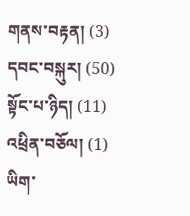གནས་བརྟན། (3)
དབང་བསྐུར། (50)
སྟོང་པ་ཉིད། (11)
འཕྲིན་བཅོལ། (1)
ཡིག་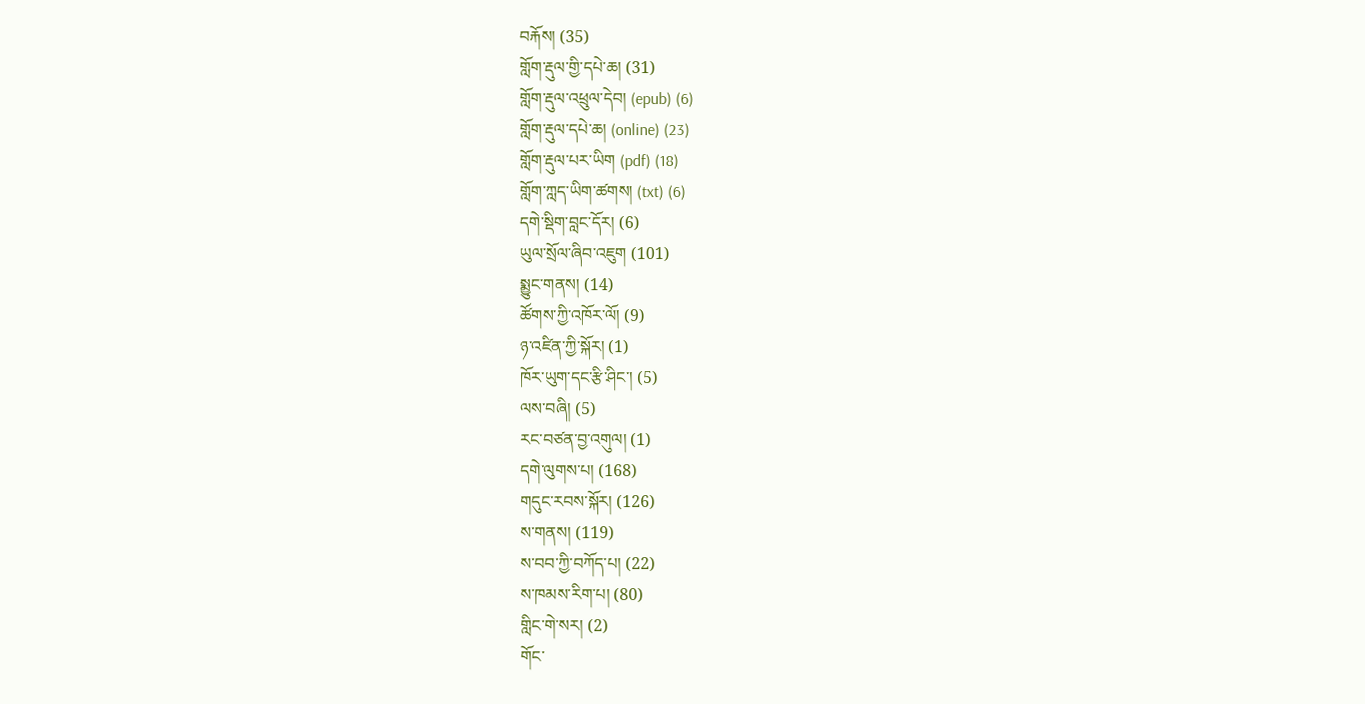བརྐོས། (35)
གློག་རྡུལ་གྱི་དཔེ་ཆ། (31)
གློག་རྡུལ་འཕྲུལ་དེབ། (epub) (6)
གློག་རྡུལ་དཔེ་ཆ། (online) (23)
གློག་རྡུལ་པར་ཡིག (pdf) (18)
གློག་ཀླད་ཡིག་ཚགས། (txt) (6)
དགེ་སྡིག་བླང་དོར། (6)
ཡུལ་སྲོལ་ཞིབ་འཇུག (101)
སྨྱུང་གནས། (14)
ཚོགས་ཀྱི་འཁོར་ལོ། (9)
ཉ་འཛིན་ཀྱི་སྐོར། (1)
ཁོར་ཡུག་དང་རྩི་ཤིང་། (5)
ལས་བཞི། (5)
རང་བཙན་བྱ་འགུལ། (1)
དགེ་ལུགས་པ། (168)
གདུང་རབས་སྐོར། (126)
ས་གནས། (119)
ས་བབ་ཀྱི་བཀོད་པ། (22)
ས་ཁམས་རིག་པ། (80)
གླིང་གེ་སར། (2)
གོང་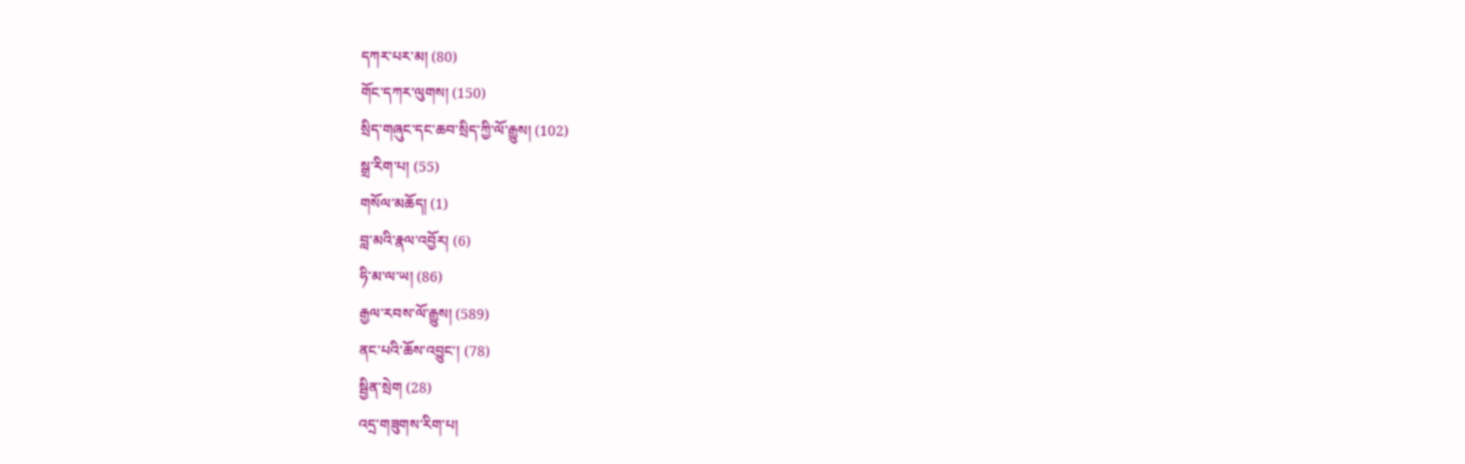དཀར་པར་མ། (80)
གོང་དཀར་ལུགས། (150)
སྲིད་གཞུང་དང་ཆབ་སྲིད་ཀྱི་ལོ་རྒྱུས། (102)
སྒྲ་རིག་པ། (55)
གསོལ་མཆོད། (1)
བླ་མའི་རྣལ་འབྱོར། (6)
ཧི་མ་ལ་ཡ། (86)
རྒྱལ་རབས་ལོ་རྒྱུས། (589)
ནང་པའི་ཆོས་འབྱུང་། (78)
སྦྱིན་སྲེག (28)
འདྲ་གཟུགས་རིག་པ།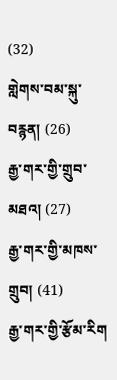(32)
གླེགས་བམ་སྐུ་བརྙན། (26)
རྒྱ་གར་གྱི་གྲུབ་མཐའ། (27)
རྒྱ་གར་གྱི་མཁས་གྲུབ། (41)
རྒྱ་གར་གྱི་རྩོམ་རིག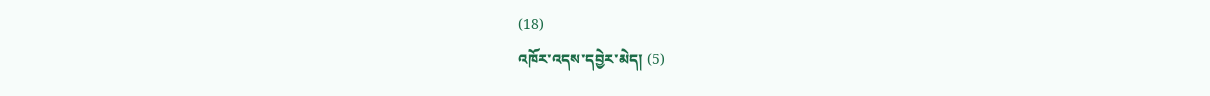(18)
འཁོར་འདས་དབྱེར་མེད། (5)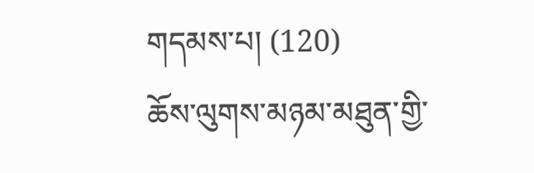གདམས་པ། (120)
ཆོས་ལུགས་མཉམ་མཐུན་གྱི་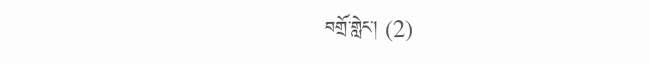བགྲོ་གླེང་། (2)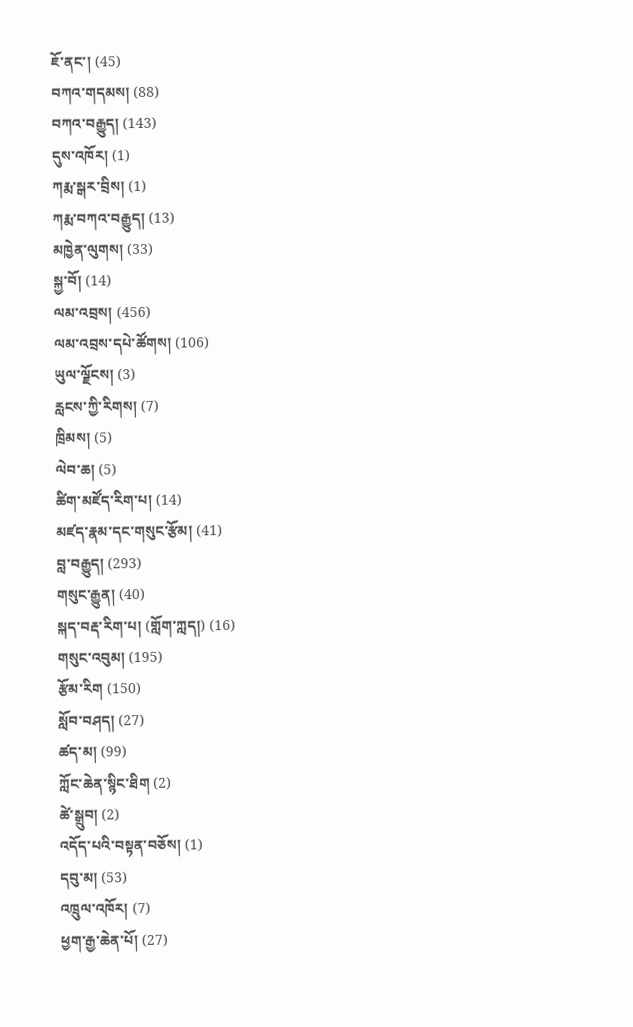ཇོ་ནང་། (45)
བཀའ་གདམས། (88)
བཀའ་བརྒྱུད། (143)
དུས་འཁོར། (1)
ཀརྨ་སྒར་བྲིས། (1)
ཀརྨ་བཀའ་བརྒྱུད། (13)
མཁྱེན་ལུགས། (33)
སྐྱ་བོ། (14)
ལམ་འབྲས། (456)
ལམ་འབྲས་དཔེ་ཚོགས། (106)
ཡུལ་ལྗོངས། (3)
རླངས་ཀྱི་རིགས། (7)
ཁྲིམས། (5)
ལེབ་ཆ། (5)
ཚིག་མཛོད་རིག་པ། (14)
མཛད་རྣམ་དང་གསུང་རྩོམ། (41)
བླ་བརྒྱུད། (293)
གསུང་རྒྱུན། (40)
སྐད་བརྡ་རིག་པ། (གློག་ཀླད།) (16)
གསུང་འབུམ། (195)
རྩོམ་རིག (150)
སློབ་བཤད། (27)
ཚད་མ། (99)
ཀློང་ཆེན་སྙིང་ཐིག (2)
ཚེ་སྒྲུབ། (2)
འདོད་པའི་བསྟན་བཅོས། (1)
དབུ་མ། (53)
འཁྲུལ་འཁོར། (7)
ཕྱག་རྒྱ་ཆེན་པོ། (27)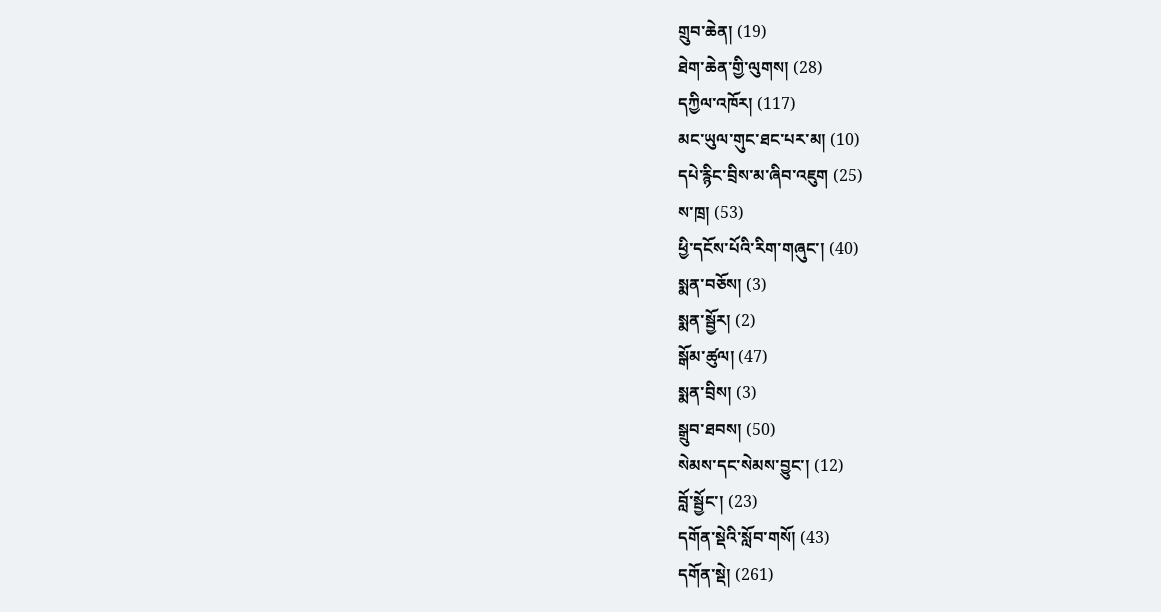གྲུབ་ཆེན། (19)
ཐེག་ཆེན་གྱི་ལུགས། (28)
དཀྱིལ་འཁོར། (117)
མང་ཡུལ་གུང་ཐང་པར་མ། (10)
དཔེ་རྙིང་བྲིས་མ་ཞིབ་འཇུག (25)
ས་ཁྲ། (53)
ཕྱི་དངོས་པོའི་རིག་གཞུང་། (40)
སྨན་བཅོས། (3)
སྨན་སྦྱོར། (2)
སྒོམ་ཚུལ། (47)
སྨན་བྲིས། (3)
སྒྲུབ་ཐབས། (50)
སེམས་དང་སེམས་བྱུང་། (12)
བློ་སྦྱོང་། (23)
དགོན་སྡེའི་སློབ་གསོ། (43)
དགོན་སྡེ། (261)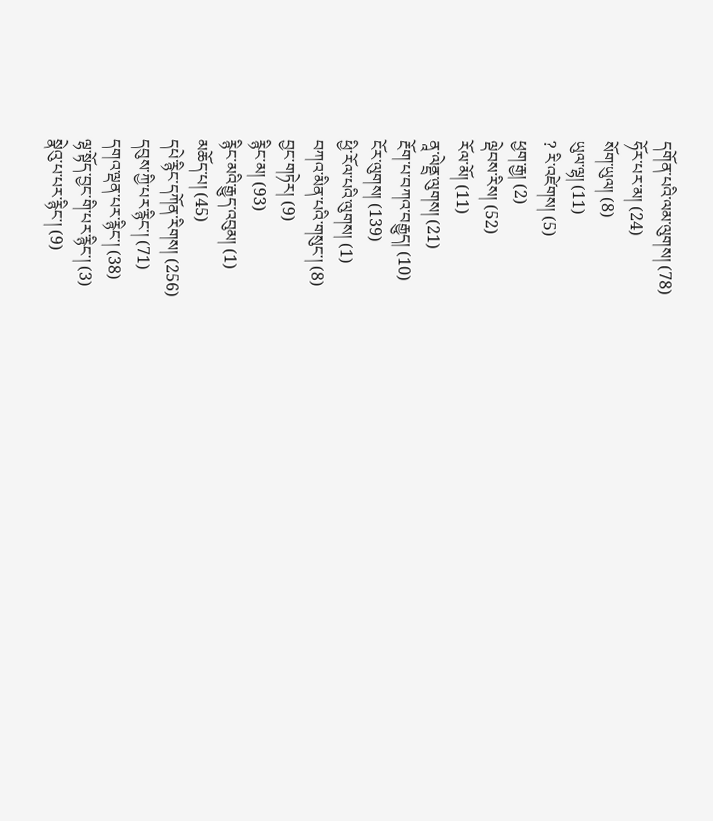དགོན་པའི་ལམ་ལུགས། (78)
ཧོར་པར་མ། (24)
སོག་ཡུལ། (8)
ཡུལ་ལྷ། (11)
? རི་འཛེགས། (5)
ཕྱག་རྒྱ། (2)
ལྡེབས་རིས། (52)
རོལ་མོ། (11)
ནཱ་ལེནྡྲ་ལུགས། (21)
རྔོག་པ་བཀའ་བརྒྱུད། (10)
ངོར་ལུགས། (139)
ཕྱི་རོལ་པའི་ལུགས། (1)
བཀའ་མིན་པའི་གསུང་། (8)
བྱང་གཏེར། (9)
རྙིང་མ། (93)
རྙིང་མའི་རྒྱུད་འབུམ། (1)
མཆོད་པ། (45)
དཔེ་རྙིང་དཀོན་རིགས། (256)
དབུས་ཀྱི་པར་རྙིང་། (71)
དགའ་ལྡན་པར་རྙིང་། (38)
ལྷ་སྟོད་བྱང་གི་པར་རྙིང་། (3)
སྣེའུ་པ་པར་རྙིང་། (9)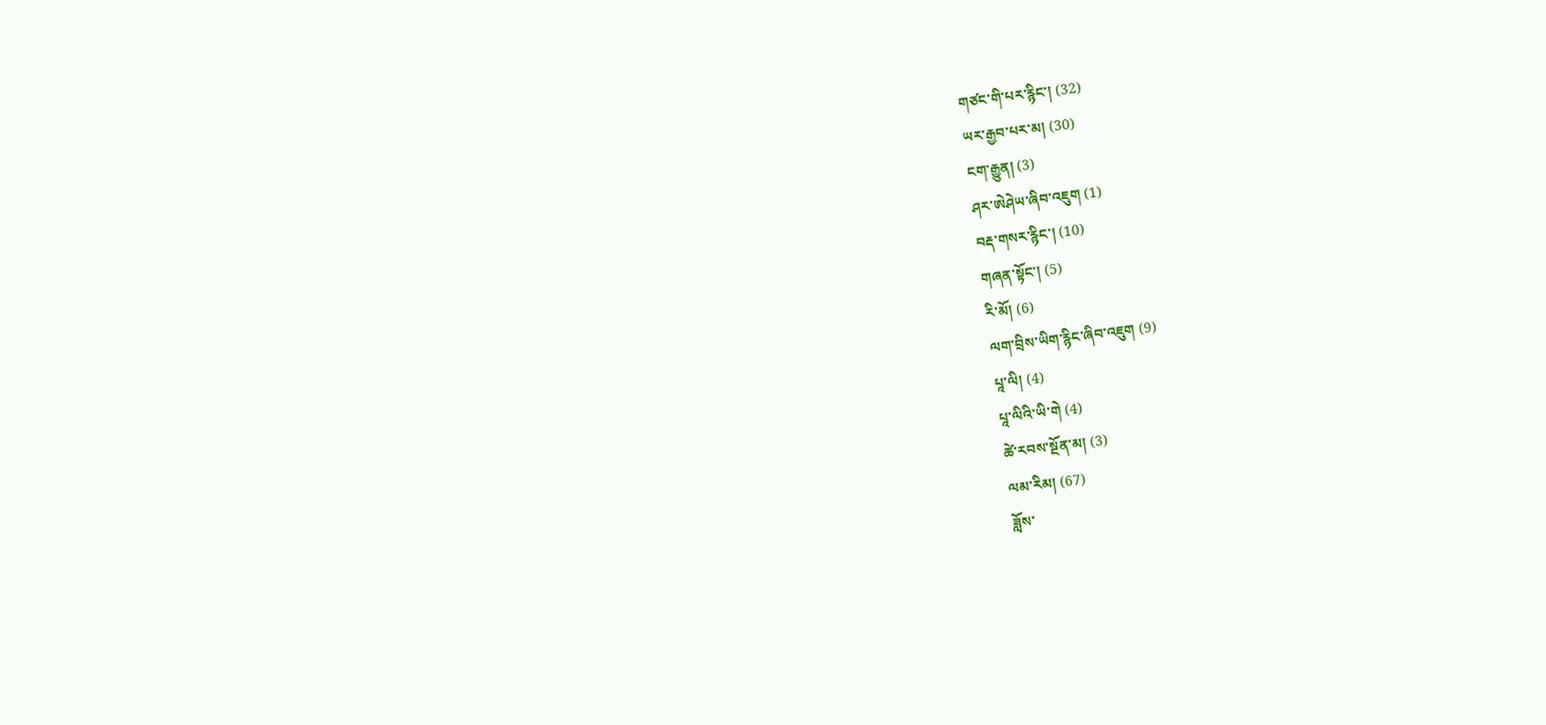གཙང་གི་པར་རྙིང་། (32)
ཡར་རྒྱབ་པར་མ། (30)
ངག་རྒྱུན། (3)
ཤར་ཨེཤེཡ་ཞིབ་འཇུག (1)
བརྡ་གསར་རྙིང་། (10)
གཞན་སྟོང་། (5)
རི་མོ། (6)
ལག་བྲིས་ཡིག་རྙིང་ཞིབ་འཇུག (9)
པཱ་ལི། (4)
པཱ་ལིའི་ཡི་གེ (4)
ཚེ་རབས་སྔོན་མ། (3)
ལམ་རིམ། (67)
ཟློས་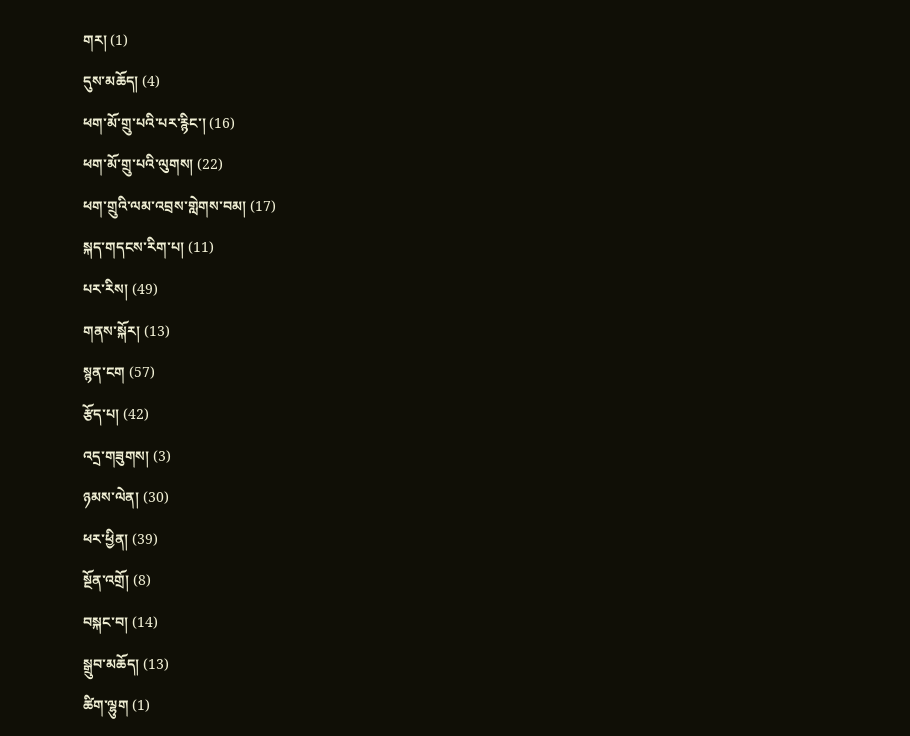གར། (1)
དུས་མཆོད། (4)
ཕག་མོ་གྲུ་པའི་པར་རྙིང་། (16)
ཕག་མོ་གྲུ་པའི་ལུགས། (22)
ཕག་གྲུའི་ལམ་འབྲས་གླེགས་བམ། (17)
སྐད་གདངས་རིག་པ། (11)
པར་རིས། (49)
གནས་སྐོར། (13)
སྙན་ངག (57)
རྩོད་པ། (42)
འདྲ་གཟུགས། (3)
ཉམས་ལེན། (30)
ཕར་ཕྱིན། (39)
སྔོན་འགྲོ། (8)
བསྐང་བ། (14)
སྒྲུབ་མཆོད། (13)
ཚིག་ལྷུག (1)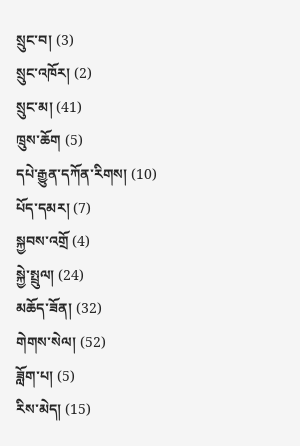སྲུང་བ། (3)
སྲུང་འཁོར། (2)
སྲུང་མ། (41)
ཁྲུས་ཆོག (5)
དཔེ་རྒྱུན་དཀོན་རིགས། (10)
པོད་དམར། (7)
སྐྱབས་འགྲོ (4)
སྐྱེ་སྤྲུལ། (24)
མཆོད་ཟོན། (32)
གེགས་སེལ། (52)
ཟློག་པ། (5)
རིས་མེད། (15)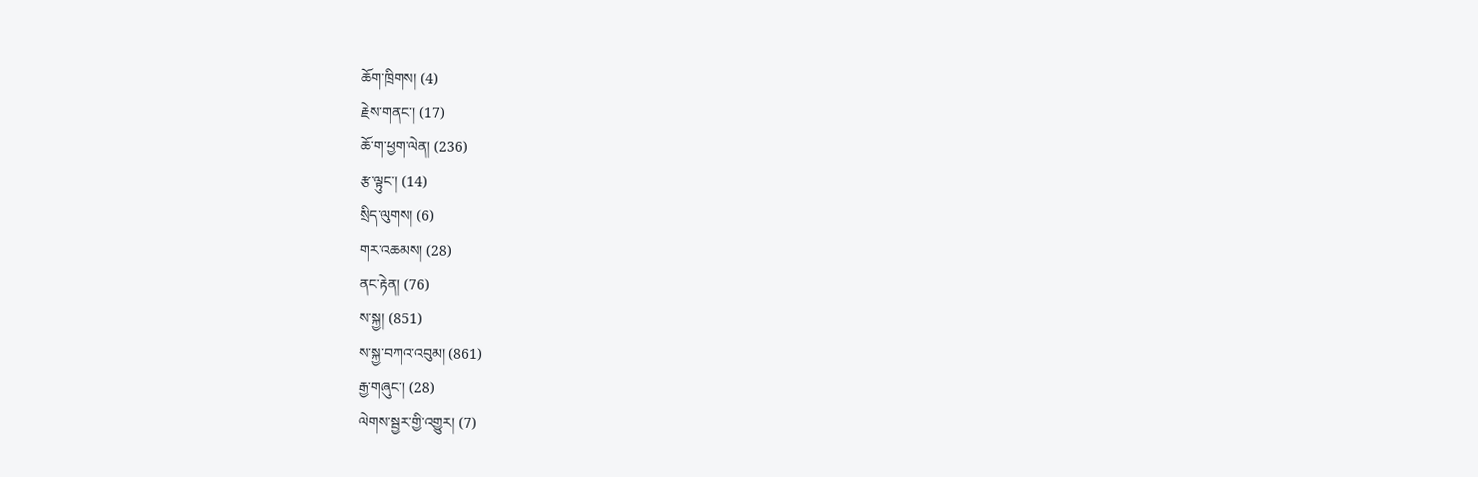ཆོག་ཁྲིགས། (4)
རྗེས་གནང་། (17)
ཆོ་ག་ཕྱག་ལེན། (236)
རྩ་ལྟུང་། (14)
སྲིད་ལུགས། (6)
གར་འཆམས། (28)
ནང་རྟེན། (76)
ས་སྐྱ། (851)
ས་སྐྱ་བཀའ་འབུམ། (861)
རྒྱ་གཞུང་། (28)
ལེགས་སྦྱར་གྱི་འགྱུར། (7)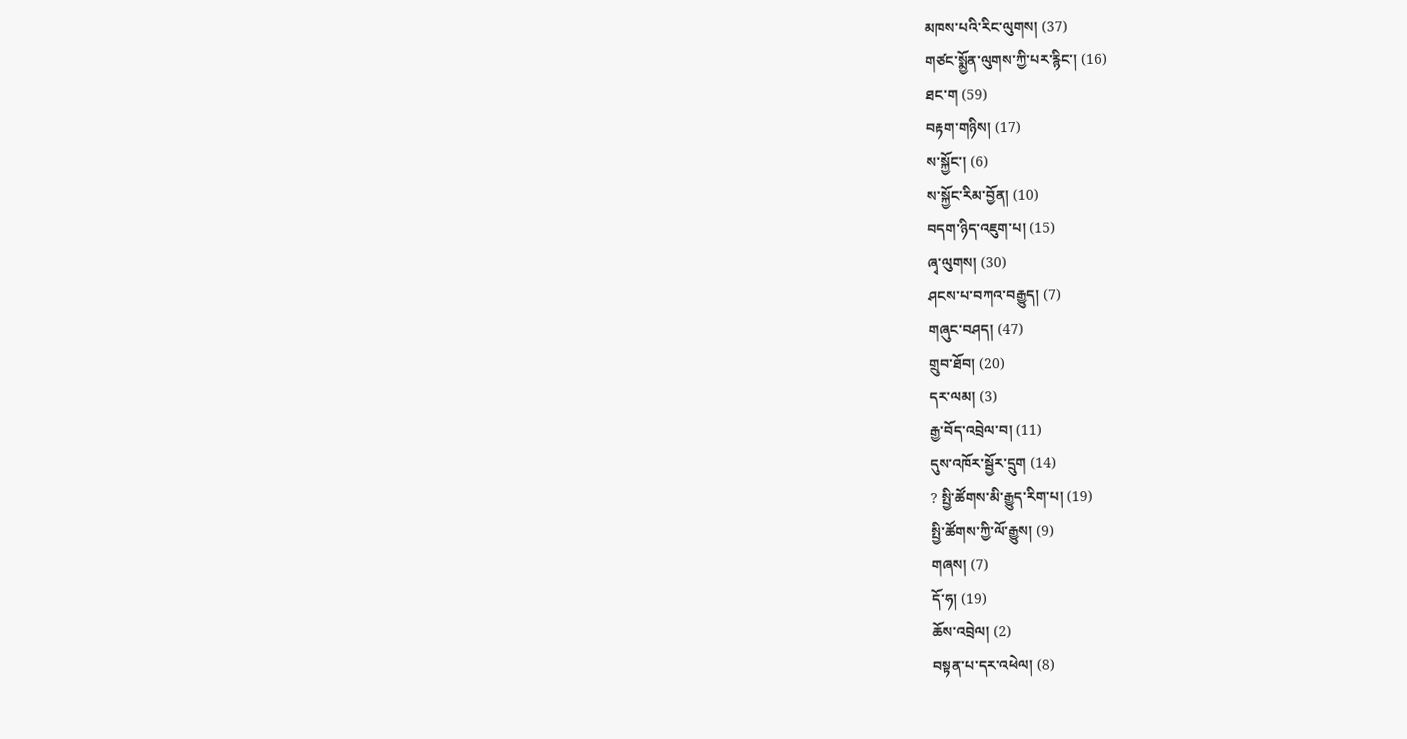མཁས་པའི་རིང་ལུགས། (37)
གཙང་སྨྱོན་ལུགས་ཀྱི་པར་རྙིང་། (16)
ཐང་ག (59)
བརྟག་གཉིས། (17)
ས་སྐྱོང་། (6)
ས་སྐྱོང་རིམ་བྱོན། (10)
བདག་ཉིད་འཇུག་པ། (15)
ཞྭ་ལུགས། (30)
ཤངས་པ་བཀའ་བརྒྱུད། (7)
གཞུང་བཤད། (47)
གྲུབ་ཐོབ། (20)
དར་ལམ། (3)
རྒྱ་བོད་འབྲེལ་བ། (11)
དུས་འཁོར་སྦྱོར་དྲུག (14)
? སྤྱི་ཚོགས་མི་རྒྱུད་རིག་པ། (19)
སྤྱི་ཚོགས་ཀྱི་ལོ་རྒྱུས། (9)
གཞས། (7)
དོ་ཧ། (19)
ཆོས་འབྲེལ། (2)
བསྟན་པ་དར་འཕེལ། (8)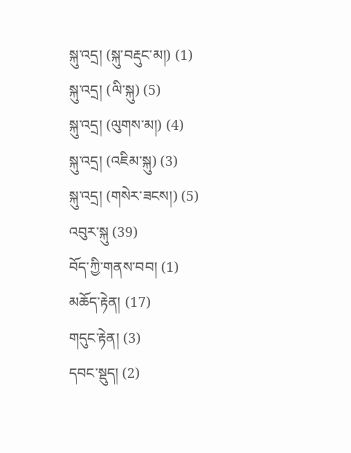སྐུ་འདྲ། (སྐུ་བརྡུང་མ།) (1)
སྐུ་འདྲ། (ལི་སྐུ) (5)
སྐུ་འདྲ། (ལུགས་མ།) (4)
སྐུ་འདྲ། (འཇིམ་སྐུ) (3)
སྐུ་འདྲ། (གསེར་ཟངས།) (5)
འབུར་སྐུ (39)
བོད་ཀྱི་གནས་བབ། (1)
མཆོད་རྟེན། (17)
གདུང་རྟེན། (3)
དབང་སྡུད། (2)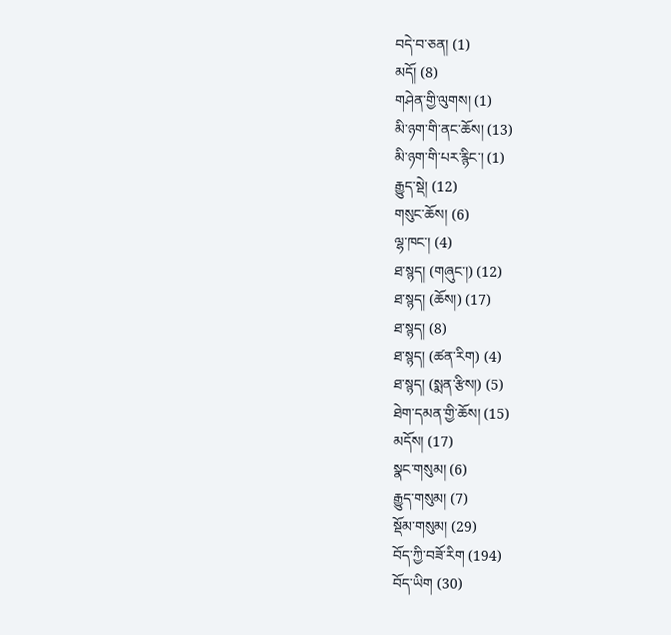བདེ་བ་ཅན། (1)
མདོ། (8)
གཤེན་གྱི་ལུགས། (1)
མི་ཉག་གི་ནང་ཆོས། (13)
མི་ཉག་གི་པར་རྙིང་། (1)
རྒྱུད་སྡེ། (12)
གསུང་ཆོས། (6)
ལྷ་ཁང་། (4)
ཐ་སྙད། (གཞུང་།) (12)
ཐ་སྙད། (ཆོས།) (17)
ཐ་སྙད། (8)
ཐ་སྙད། (ཚན་རིག) (4)
ཐ་སྙད། (སྨན་རྩིས།) (5)
ཐེག་དམན་གྱི་ཆོས། (15)
མདོས། (17)
སྣང་གསུམ། (6)
རྒྱུད་གསུམ། (7)
སྡོམ་གསུམ། (29)
བོད་ཀྱི་བཟོ་རིག (194)
བོད་ཡིག (30)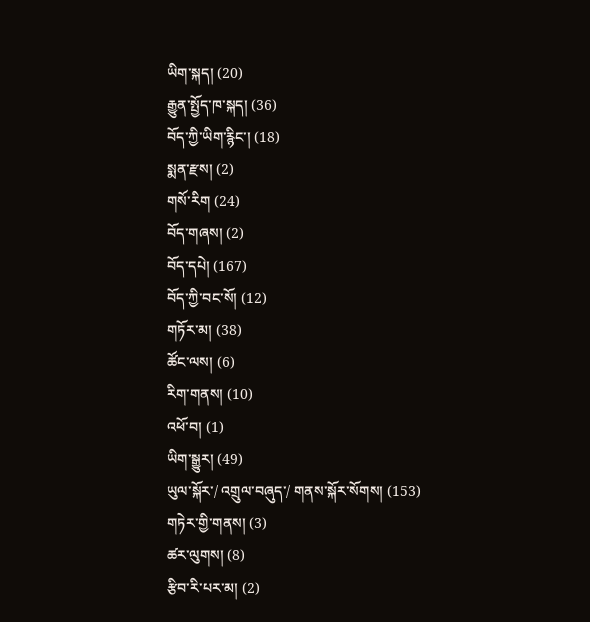ཡིག་སྐད། (20)
རྒྱུན་སྤྱོད་ཁ་སྐད། (36)
བོད་ཀྱི་ཡིག་རྙིང་། (18)
སྨན་རྫས། (2)
གསོ་རིག (24)
བོད་གཞས། (2)
བོད་དཔེ། (167)
བོད་ཀྱི་བང་སོ། (12)
གཏོར་མ། (38)
ཚོང་ལས། (6)
རིག་གནས། (10)
འཕོ་བ། (1)
ཡིག་སྒྱུར། (49)
ཡུལ་སྐོར་/ འགྲུལ་བཞུད་/ གནས་སྐོར་སོགས། (153)
གཏེར་གྱི་གནས། (3)
ཚར་ལུགས། (8)
རྩིབ་རི་པར་མ། (2)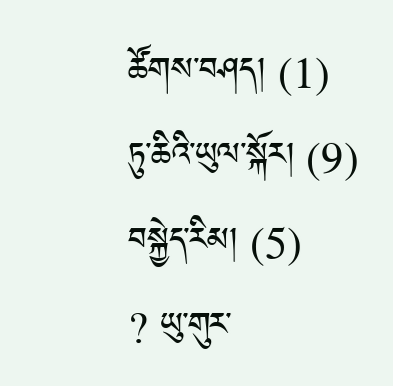ཚོགས་བཤད། (1)
ཏུ་ཆིའི་ཡུལ་སྐོར། (9)
བསྐྱེད་རིམ། (5)
? ཡུ་གུར་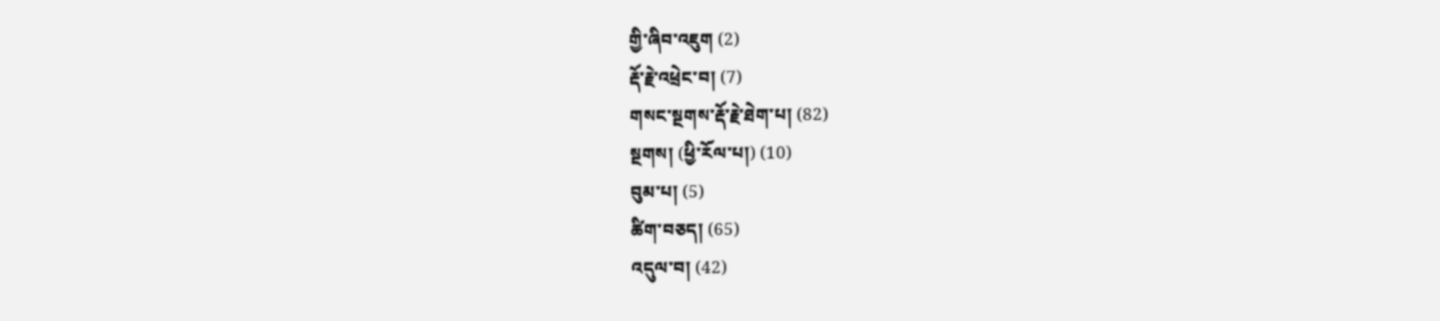གྱི་ཞིབ་འཇུག (2)
རྡོ་རྗེ་འཕྲེང་བ། (7)
གསང་སྔགས་རྡོ་རྗེ་ཐེག་པ། (82)
སྔགས། (ཕྱི་རོལ་པ།) (10)
བུམ་པ། (5)
ཚིག་བཅད། (65)
འདུལ་བ། (42)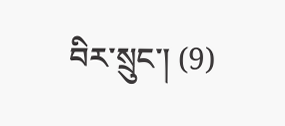བིར་སྲུང་། (9)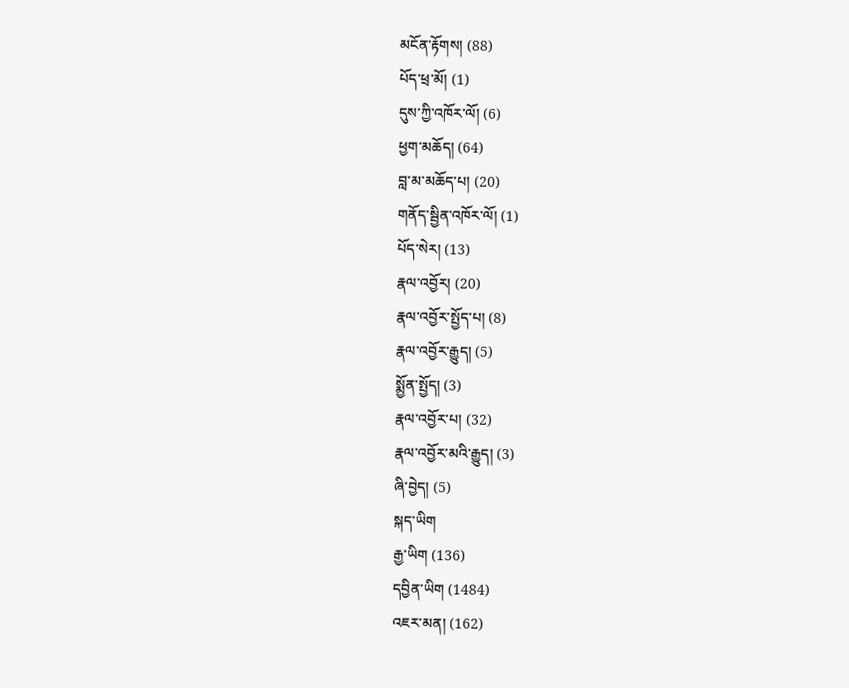མངོན་རྟོགས། (88)
པོད་ཕྲ་མོ། (1)
དུས་ཀྱི་འཁོར་ལོ། (6)
ཕྱག་མཆོད། (64)
བླ་མ་མཆོད་པ། (20)
གནོད་སྦྱིན་འཁོར་ལོ། (1)
པོད་སེར། (13)
རྣལ་འབྱོར། (20)
རྣལ་འབྱོར་སྤྱོད་པ། (8)
རྣལ་འབྱོར་རྒྱུད། (5)
སྨྱོན་སྤྱོད། (3)
རྣལ་འབྱོར་པ། (32)
རྣལ་འབྱོར་མའི་རྒྱུད། (3)
ཞི་བྱེད། (5)
སྐད་ཡིག
རྒྱ་ཡིག (136)
དབྱིན་ཡིག (1484)
འཇར་མན། (162)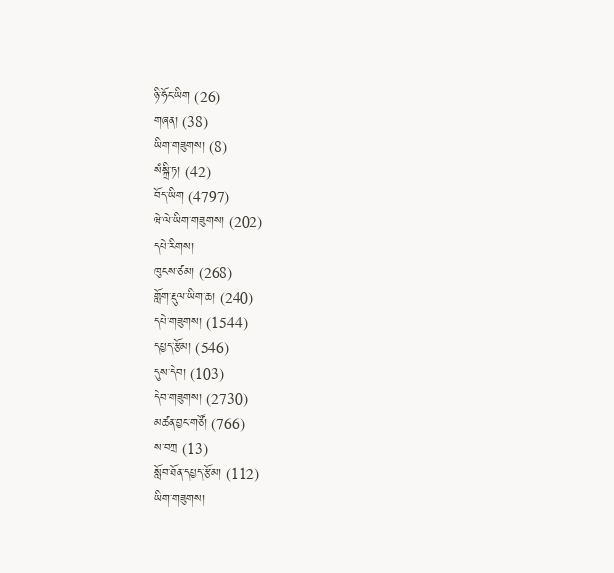ཉི་ཧོང་ཡིག (26)
གཞན། (38)
ཡིག་གཟུགས། (8)
སཾསྐྲི་ཏ། (42)
བོད་ཡིག (4797)
ཝེ་ལེ་ཡིག་གཟུགས། (202)
དཔེ་རིགས།
ཁུངས་ཙམ། (268)
གློག་རྡུལ་ཡིག་ཆ། (240)
དཔེ་གཟུགས། (1544)
དཔྱད་རྩོམ། (546)
དུས་དེབ། (103)
དེབ་གཟུགས། (2730)
མཚན་བྱང་གཙོ། (766)
ས་བཀྲ (13)
སློབ་ཐོན་དཔྱད་རྩོམ། (112)
ཡིག་གཟུགས།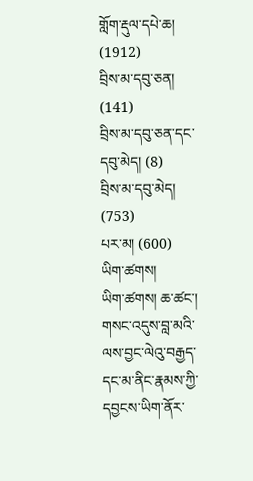གློག་རྡུལ་དཔེ་ཆ། (1912)
བྲིས་མ་དབུ་ཅན། (141)
བྲིས་མ་དབུ་ཅན་དང་དབུ་མེད། (8)
བྲིས་མ་དབུ་མེད། (753)
པར་མ། (600)
ཡིག་ཚགས།
ཡིག་ཚགས། ཆ་ཚང་།
གསང་འདུས་བླ་མའི་ལས་བྱང་ལེའུ་བརྒྱད་དང་མ་ནིང་རྣམས་ཀྱི་དབྱངས་ཡིག་ནོར་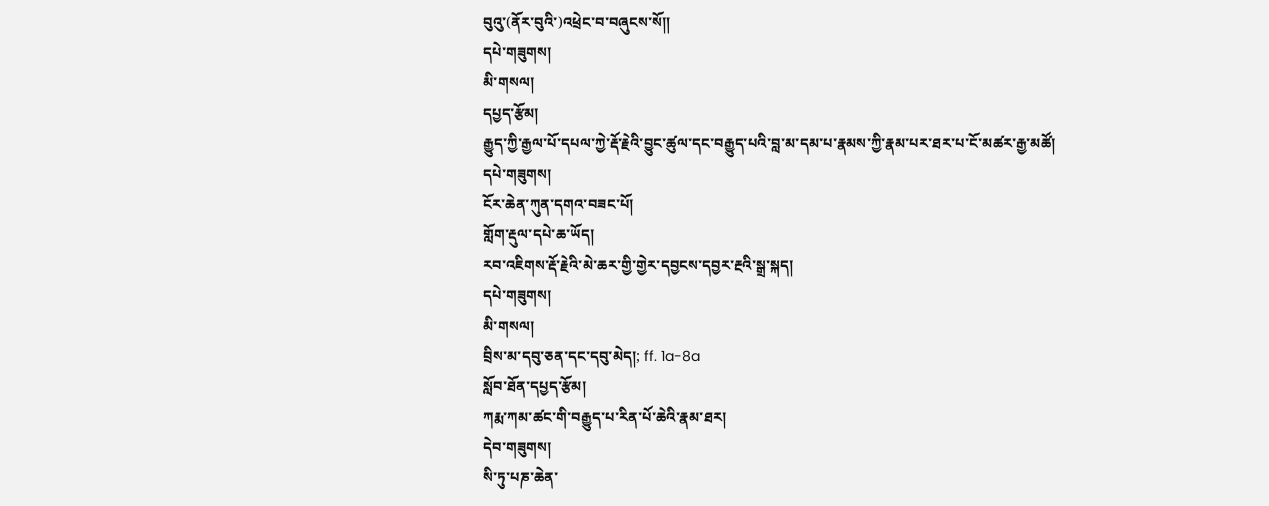བུའུ་(ནོར་བུའི་)འཕྲེང་བ་བཞུངས་སོ༎
དཔེ་གཟུགས།
མི་གསལ།
དཔྱད་རྩོམ།
རྒྱུད་ཀྱི་རྒྱལ་པོ་དཔལ་ཀྱེ་རྡོ་རྗེའི་བྱུང་ཚུལ་དང་བརྒྱུད་པའི་བླ་མ་དམ་པ་རྣམས་ཀྱི་རྣམ་པར་ཐར་པ་ངོ་མཚར་རྒྱ་མཚོ།
དཔེ་གཟུགས།
ངོར་ཆེན་ཀུན་དགའ་བཟང་པོ།
གློག་རྡུལ་དཔེ་ཆ་ཡོད།
རབ་འཇིགས་རྡོ་རྗེའི་མེ་ཆར་གྱི་གྱེར་དབྱངས་དབྱར་རྔའི་སྒྲ་སྐད།
དཔེ་གཟུགས།
མི་གསལ།
བྲིས་མ་དབུ་ཅན་དང་དབུ་མེད།; ff. 1a-8a
སློབ་ཐོན་དཔྱད་རྩོམ།
ཀརྨ་ཀམ་ཚང་གི་བརྒྱུད་པ་རིན་པོ་ཆེའི་རྣམ་ཐར།
དེབ་གཟུགས།
སི་ཏུ་པཎ་ཆེན་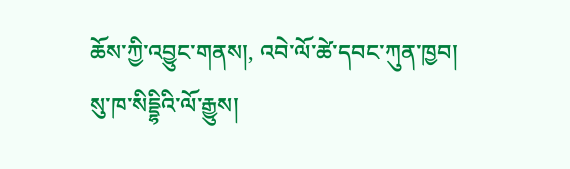ཆོས་ཀྱི་འབྱུང་གནས།, འབེ་ལོ་ཚེ་དབང་ཀུན་ཁྱབ།
སུ་ཁ་སིདྡྷིའི་ལོ་རྒྱུས།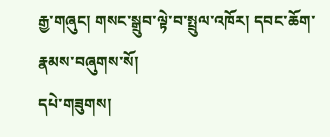རྒྱ་གཞུང། གསང་སྒྲུབ་ལྟེ་བ་སྤྲུལ་འཁོར། དབང་ཆོག་རྣམས་བཞུགས་སོ།
དཔེ་གཟུགས།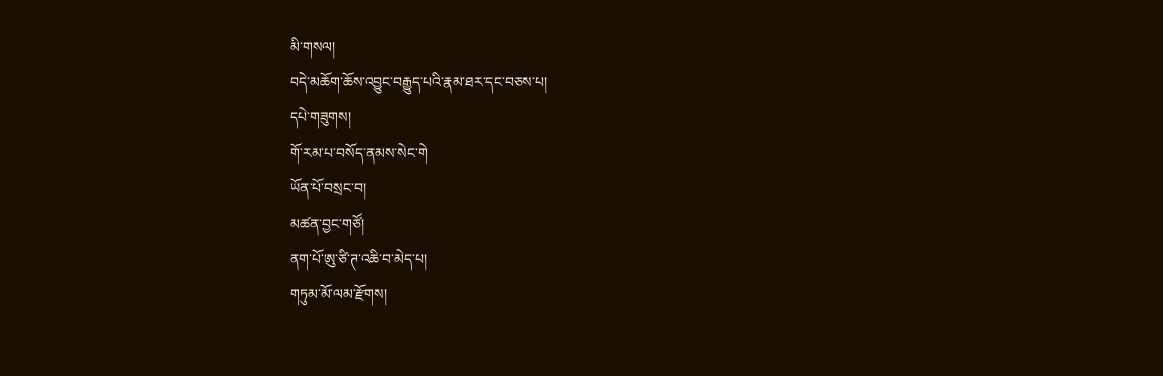མི་གསལ།
བདེ་མཆོག་ཆོས་འབྱུང་བརྒྱུད་པའི་རྣམ་ཐར་དང་བཅས་པ།
དཔེ་གཟུགས།
གོ་རམ་པ་བསོད་ནམས་སེང་གེ
ཡོན་པོ་བསྲང་བ།
མཚན་བྱང་གཙོ།
ནག་པོ་ཨུ་ཙི་ཊ་འཆི་བ་མེད་པ།
གཏུམ་མོ་ལམ་རྫོགས།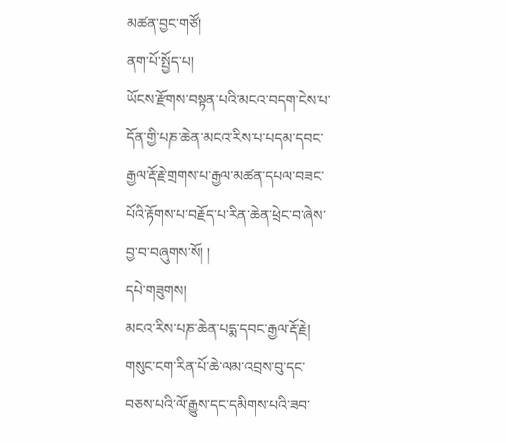མཚན་བྱང་གཙོ།
ནག་པོ་སྤྱོད་པ།
ཡོངས་རྫོགས་བསྟན་པའི་མངའ་བདག་ངེས་པ་དོན་གྱི་པཎ་ཆེན་མངའ་རིས་པ་པདམ་དབང་རྒྱལ་རྡོ་རྗེ་གྲགས་པ་རྒྱལ་མཚན་དཔལ་བཟང་པོའི་རྟོགས་པ་བརྗོད་པ་རིན་ཆེན་ཕྲེང་བ་ཞེས་བྱ་བ་བཞུགས་སོ། །
དཔེ་གཟུགས།
མངའ་རིས་པཎ་ཆེན་པདྨ་དབང་རྒྱལ་རྡོ་རྗེ།
གསུང་ངག་རིན་པོ་ཆེ་ལམ་འབྲས་བུ་དང་བཅས་པའི་ལོ་རྒྱུས་དང་དམིགས་པའི་ཟབ་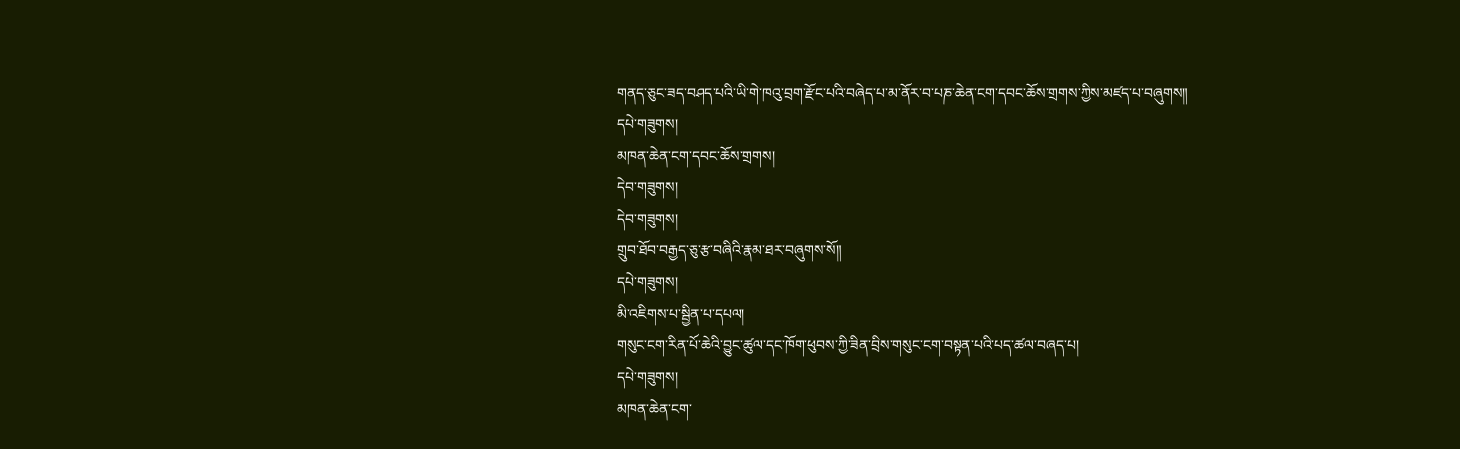གནད་ཅུང་ཟད་བཤད་པའི་ཡི་གེ་ཁའུ་བྲག་རྫོང་པའི་བཞེད་པ་མ་ནོར་བ་པཎ་ཆེན་ངག་དབང་ཆོས་གྲགས་ཀྱིས་མཛད་པ་བཞུགས༎
དཔེ་གཟུགས།
མཁན་ཆེན་ངག་དབང་ཆོས་གྲགས།
དེབ་གཟུགས།
དེབ་གཟུགས།
གྲུབ་ཐོབ་བརྒྱད་ཅུ་རྩ་བཞིའི་རྣམ་ཐར་བཞུགས་སོ༎
དཔེ་གཟུགས།
མི་འཇིགས་པ་སྦྱིན་པ་དཔལ།
གསུང་ངག་རིན་པོ་ཆེའི་བྱུང་ཚུལ་དང་ཁོག་ཕུབས་ཀྱི་ཟིན་བྲིས་གསུང་ངག་བསྟན་པའི་པད་ཚལ་བཞད་པ།
དཔེ་གཟུགས།
མཁན་ཆེན་ངག་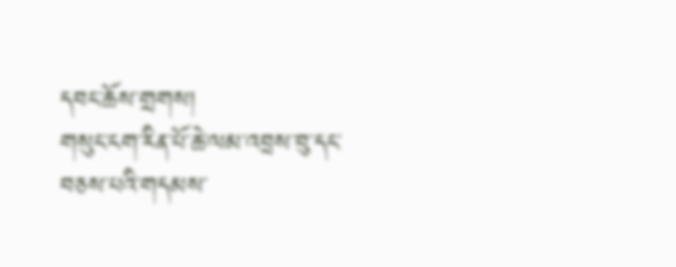དབང་ཆོས་གྲགས།
གསུང་ངག་རིན་པོ་ཆེ་ལམ་འབྲས་བུ་དང་བཅས་པའི་གདམས་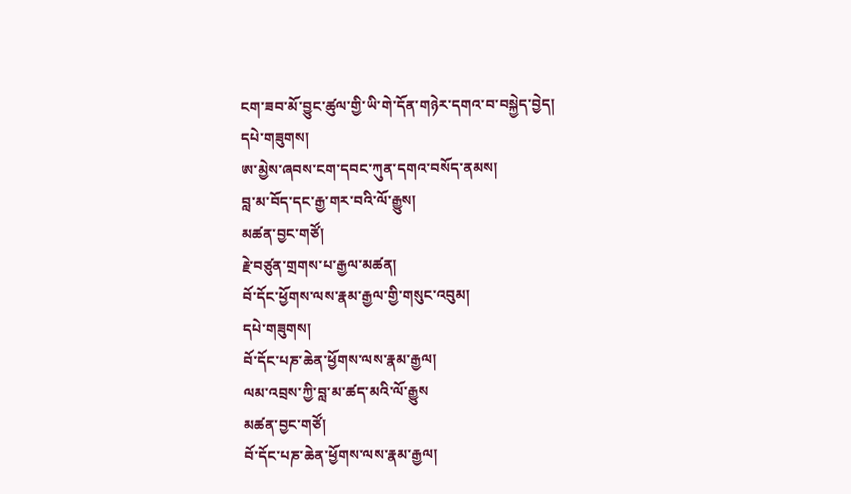ངག་ཟབ་མོ་བྱུང་ཚུལ་གྱི་ཡི་གེ་དོན་གཉེར་དགའ་བ་བསྐྱེད་བྱེད།
དཔེ་གཟུགས།
ཨ་མྱེས་ཞབས་ངག་དབང་ཀུན་དགའ་བསོད་ནམས།
བླ་མ་བོད་དང་རྒྱ་གར་བའི་ལོ་རྒྱུས།
མཚན་བྱང་གཙོ།
རྗེ་བཙུན་གྲགས་པ་རྒྱལ་མཚན།
བོ་དོང་ཕྱོགས་ལས་རྣམ་རྒྱལ་གྱི་གསུང་འབུམ།
དཔེ་གཟུགས།
བོ་དོང་པཎ་ཆེན་ཕྱོགས་ལས་རྣམ་རྒྱལ།
ལམ་འབྲས་ཀྱི་བླ་མ་ཚད་མའི་ལོ་རྒྱུས
མཚན་བྱང་གཙོ།
བོ་དོང་པཎ་ཆེན་ཕྱོགས་ལས་རྣམ་རྒྱལ།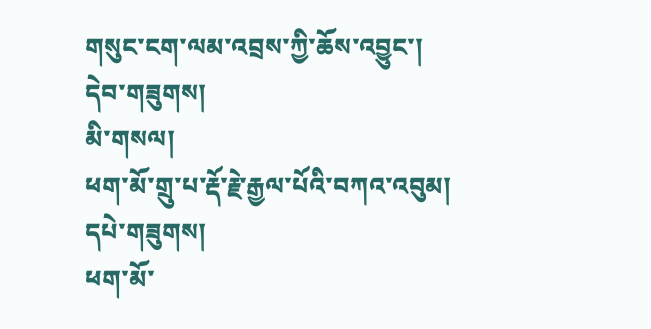གསུང་ངག་ལམ་འབྲས་ཀྱི་ཆོས་འབྱུང་།
དེབ་གཟུགས།
མི་གསལ།
ཕག་མོ་གྲུ་པ་རྡོ་རྗེ་རྒྱལ་པོའི་བཀའ་འབུམ།
དཔེ་གཟུགས།
ཕག་མོ་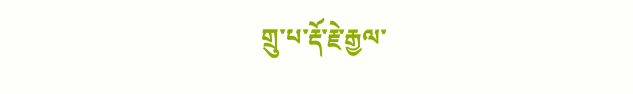གྲུ་པ་རྡོ་རྗེ་རྒྱལ་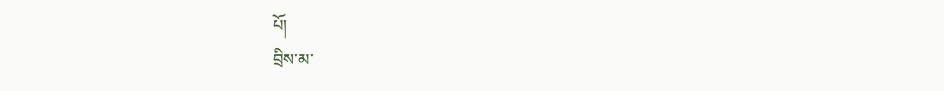པོ།
བྲིས་མ་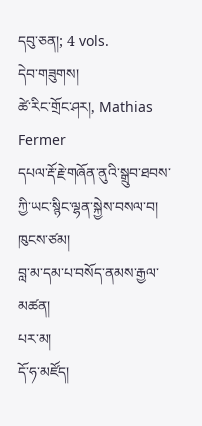དབུ་ཅན།; 4 vols.
དེབ་གཟུགས།
ཚེ་རིང་གྲོང་ཤར།, Mathias Fermer
དཔལ་རྡོ་རྗེ་གཞོན་ནུའི་སྒྲུབ་ཐབས་ཀྱི་ཡང་སྙིང་ལྷན་སྐྱེས་བསལ་བ།
ཁུངས་ཙམ།
བླ་མ་དམ་པ་བསོད་ནམས་རྒྱལ་མཚན།
པར་མ།
དོ་ཧ་མཛོད།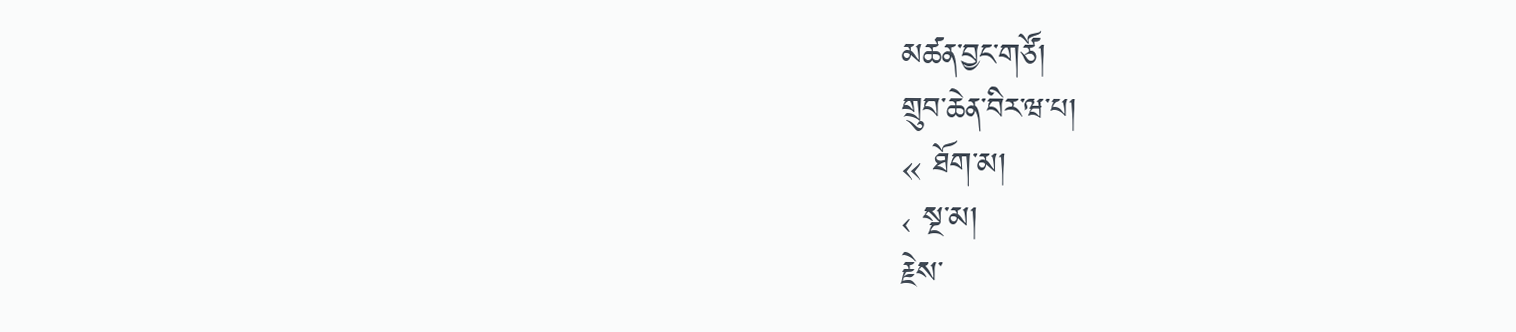མཚན་བྱང་གཙོ།
གྲུབ་ཆེན་བིར་ཝ་པ།
« ཐོག་མ།
‹ སྔ་མ།
རྗེས་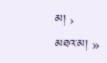མ། ›
མཐའ་མ། »